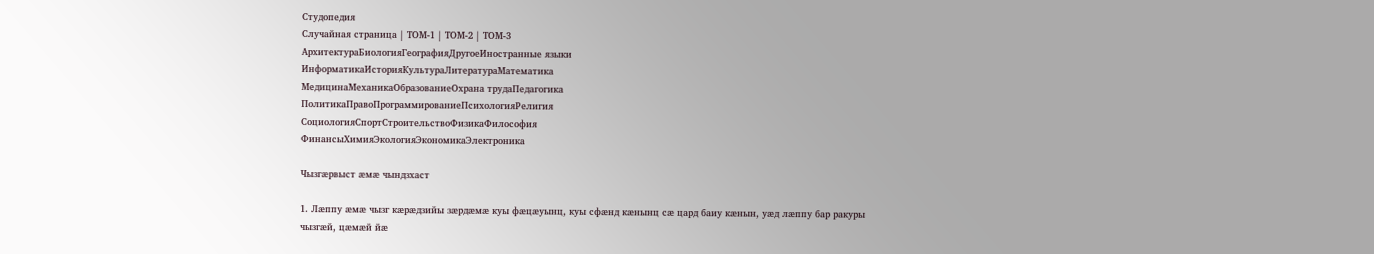Студопедия
Случайная страница | ТОМ-1 | ТОМ-2 | ТОМ-3
АрхитектураБиологияГеографияДругоеИностранные языки
ИнформатикаИсторияКультураЛитератураМатематика
МедицинаМеханикаОбразованиеОхрана трудаПедагогика
ПолитикаПравоПрограммированиеПсихологияРелигия
СоциологияСпортСтроительствоФизикаФилософия
ФинансыХимияЭкологияЭкономикаЭлектроника

Чызгæрвыст æмæ чындзхаст

1. Лæппу æмæ чызг кæрæдзийы зæрдæмæ куы фæцæуынц, куы сфæнд кæнынц сæ цард баиу кæнын, уæд лæппу бар ракуры чызгæй, цæмæй йæ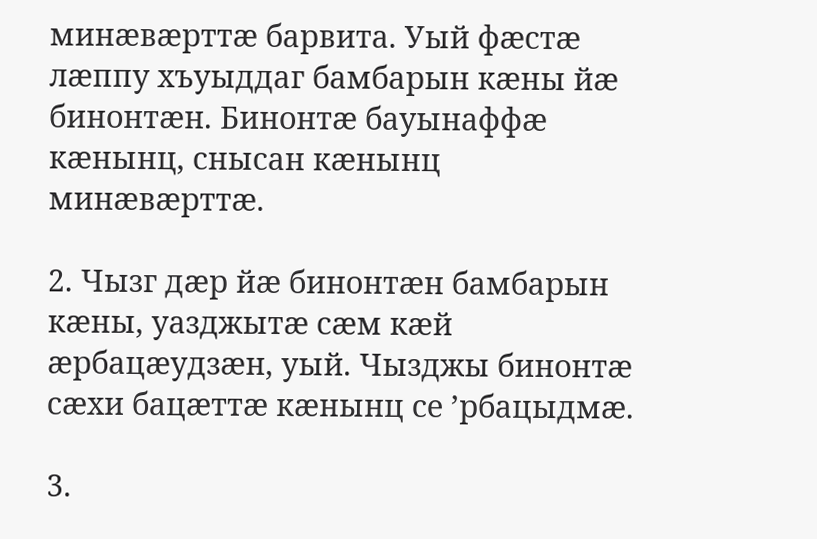минæвæрттæ барвита. Уый фæстæ лæппу хъуыддаг бамбарын кæны йæ бинонтæн. Бинонтæ бауынаффæ кæнынц, снысан кæнынц минæвæрттæ.

2. Чызг дæр йæ бинонтæн бамбарын кæны, уазджытæ сæм кæй æрбацæудзæн, уый. Чызджы бинонтæ сæхи бацæттæ кæнынц се ’рбацыдмæ.

3.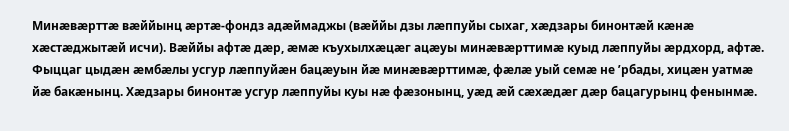Минæвæрттæ вæййынц æртæ-фондз адæймаджы (вæййы дзы лæппуйы сыхаг, хæдзары бинонтæй кæнæ хæстæджытæй исчи). Вæййы афтæ дæр, æмæ къухылхæцæг ацæуы минæвæрттимæ куыд лæппуйы æрдхорд, афтæ. Фыццаг цыдæн æмбæлы усгур лæппуйæн бацæуын йæ минæвæрттимæ, фæлæ уый семæ не ’рбады, хицæн уатмæ йæ бакæнынц. Хæдзары бинонтæ усгур лæппуйы куы нæ фæзонынц, уæд æй сæхæдæг дæр бацагурынц фенынмæ.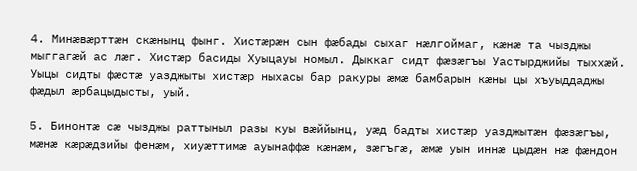4. Минæвæрттæн скæнынц фынг. Хистæрæн сын фæбады сыхаг нæлгоймаг, кæнæ та чызджы мыггагæй ас лæг. Хистæр басиды Хуыцауы номыл. Дыккаг сидт фæзæгъы Уастырджийы тыххæй. Уыцы сидты фæстæ уазджыты хистæр ныхасы бар ракуры æмæ бамбарын кæны цы хъуыддаджы фæдыл æрбацыдысты, уый.

5. Бинонтæ сæ чызджы раттыныл разы куы вæййынц, уæд бадты хистæр уазджытæн фæзæгъы, мæнæ кæрæдзийы фенæм, хиуæттимæ ауынаффæ кæнæм, зæгъгæ, æмæ уын иннæ цыдæн нæ фæндон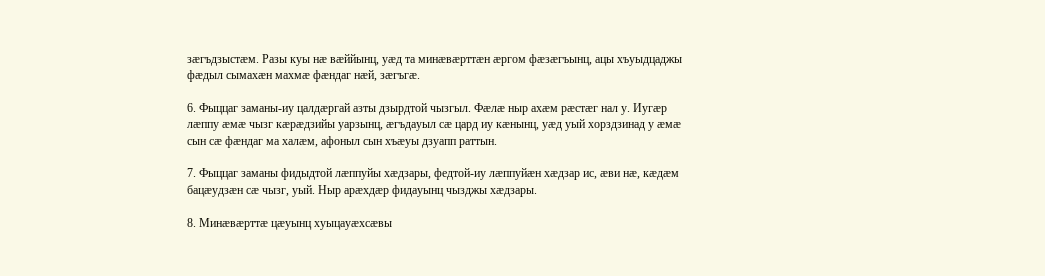зæгъдзыстæм. Разы куы нæ вæййынц, уæд та минæвæрттæн æргом фæзæгъынц, ацы хъуыдцаджы фæдыл сымахæн махмæ фæндаг нæй, зæгъгæ.

6. Фыццаг заманы-иу цалдæргай азты дзырдтой чызгыл. Фæлæ ныр ахæм рæстæг нал у. Иугæр лæппу æмæ чызг кæрæдзийы уарзынц, æгъдауыл сæ цард иу кæнынц, уæд уый хорздзинад у æмæ сын сæ фæндаг ма халæм, афоныл сын хъæуы дзуапп раттын.

7. Фыццаг заманы фидыдтой лæппуйы хæдзары, федтой-иу лæппуйæн хæдзар ис, æви нæ, кæдæм бацæудзæн сæ чызг, уый. Ныр арæхдæр фидауынц чызджы хæдзары.

8. Минæвæрттæ цæуынц хуыцауæхсæвы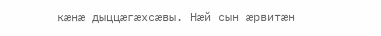кæнæ дыццæгæхсæвы. Нæй сын æрвитæн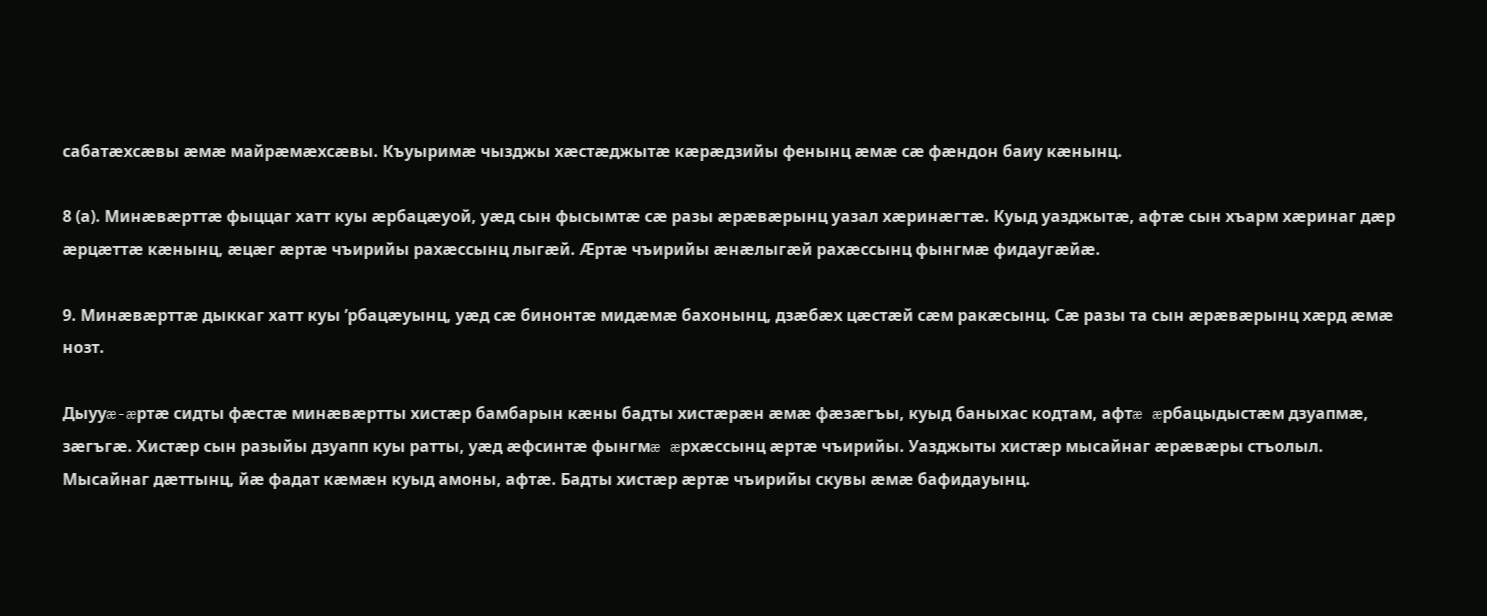сабатæхсæвы æмæ майрæмæхсæвы. Къуыримæ чызджы хæстæджытæ кæрæдзийы фенынц æмæ сæ фæндон баиу кæнынц.

8 (а). Минæвæрттæ фыццаг хатт куы æрбацæуой, уæд сын фысымтæ сæ разы æрæвæрынц уазал хæринæгтæ. Куыд уазджытæ, афтæ сын хъарм хæринаг дæр æрцæттæ кæнынц, æцæг æртæ чъирийы рахæссынц лыгæй. Æртæ чъирийы æнæлыгæй рахæссынц фынгмæ фидаугæйæ.

9. Минæвæрттæ дыккаг хатт куы ’рбацæуынц, уæд сæ бинонтæ мидæмæ бахонынц, дзæбæх цæстæй сæм ракæсынц. Сæ разы та сын æрæвæрынц хæрд æмæ нозт.

Дыууæ-æртæ сидты фæстæ минæвæртты хистæр бамбарын кæны бадты хистæрæн æмæ фæзæгъы, куыд баныхас кодтам, афтæ æрбацыдыстæм дзуапмæ, зæгъгæ. Хистæр сын разыйы дзуапп куы ратты, уæд æфсинтæ фынгмæ æрхæссынц æртæ чъирийы. Уазджыты хистæр мысайнаг æрæвæры стъолыл. Мысайнаг дæттынц, йæ фадат кæмæн куыд амоны, афтæ. Бадты хистæр æртæ чъирийы скувы æмæ бафидауынц.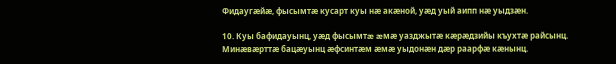Фидаугæйæ, фысымтæ кусарт куы нæ акæной, уæд уый аипп нæ уыдзæн.

10. Куы бафидауынц, уæд фысымтæ æмæ уазджытæ кæрæдзийы къухтæ райсынц. Минæвæрттæ бацæуынц æфсинтæм æмæ уыдонæн дæр раарфæ кæнынц.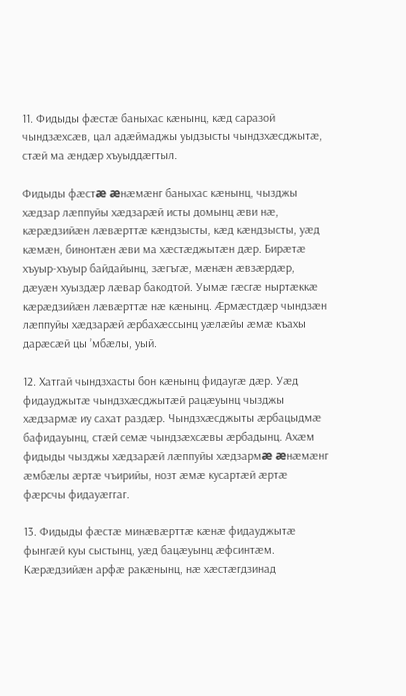11. Фидыды фæстæ баныхас кæнынц, кæд саразой чындзæхсæв, цал адæймаджы уыдзысты чындзхæсджытæ, стæй ма æндæр хъуыддæгтыл.

Фидыды фæстæ æнæмæнг баныхас кæнынц, чызджы хæдзар лæппуйы хæдзарæй исты домынц æви нæ, кæрæдзийæн лæвæрттæ кæндзысты, кæд кæндзысты, уæд кæмæн, бинонтæн æви ма хæстæджытæн дæр. Бирæтæ хъуыр-хъуыр байдайынц, зæгъгæ, мæнæн æвзæрдæр, дæуæн хуыздæр лæвар бакодтой. Уымæ гæсгæ ныртæккæ кæрæдзийæн лæвæрттæ нæ кæнынц. Æрмæстдæр чындзæн лæппуйы хæдзарæй æрбахæссынц уæлæйы æмæ къахы дарæсæй цы ’мбæлы, уый.

12. Хатгай чындзхасты бон кæнынц фидаугæ дæр. Уæд фидауджытæ чындзхæсджытæй рацæуынц чызджы хæдзармæ иу сахат раздæр. Чындзхæсджыты æрбацыдмæ бафидауынц, стæй семæ чындзæхсæвы æрбадынц. Ахæм фидыды чызджы хæдзарæй лæппуйы хæдзармæ æнæмæнг æмбæлы æртæ чъирийы, нозт æмæ кусартæй æртæ фæрсчы фидауæггаг.

13. Фидыды фæстæ минæвæрттæ кæнæ фидауджытæ фынгæй куы сыстынц, уæд бацæуынц æфсинтæм. Кæрæдзийæн арфæ ракæнынц, нæ хæстæгдзинад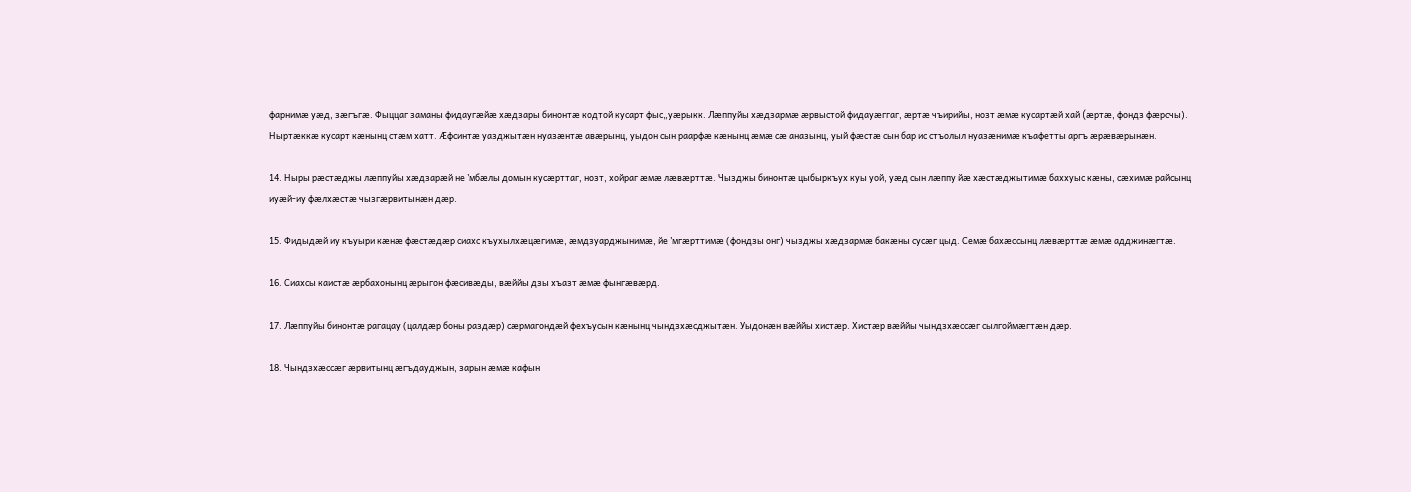фарнимæ уæд, зæгъгæ. Фыццаг заманы фидаугæйæ хæдзары бинонтæ кодтой кусарт фыс„уæрыкк. Лæппуйы хæдзармæ æрвыстой фидауæггаг, æртæ чъирийы, нозт æмæ кусартæй хай (æртæ, фондз фæрсчы). Ныртæккæ кусарт кæнынц стæм хатт. Æфсинтæ уазджытæн нуазæнтæ авæрынц, уыдон сын раарфæ кæнынц æмæ сæ аназынц, уый фæстæ сын бар ис стъолыл нуазæнимæ къафетты аргъ æрæвæрынæн.

14. Ныры рæстæджы лæппуйы хæдзарæй не ’мбæлы домын кусæрттаг, нозт, хойраг æмæ лæвæрттæ. Чызджы бинонтæ цыбыркъух куы уой, уæд сын лæппу йæ хæстæджытимæ баххуыс кæны, сæхимæ райсынц иуæй-иу фæлхæстæ чызгæрвитынæн дæр.

15. Фидыдæй иу къуыри кæнæ фæстæдæр сиахс къухылхæцæгимæ, æмдзуарджынимæ, йе ’мгæрттимæ (фондзы онг) чызджы хæдзармæ бакæны сусæг цыд. Семæ бахæссынц лæвæрттæ æмæ адджинæгтæ.

16. Сиахсы каистæ æрбахонынц æрыгон фæсивæды, вæййы дзы хъазт æмæ фынгæвæрд.

17. Лæппуйы бинонтæ рагацау (цалдæр боны раздæр) сæрмагондæй фехъусын кæнынц чындзхæсджытæн. Уыдонæн вæййы хистæр. Хистæр вæййы чындзхæссæг сылгоймæгтæн дæр.

18. Чындзхæссæг æрвитынц æгъдауджын, зарын æмæ кафын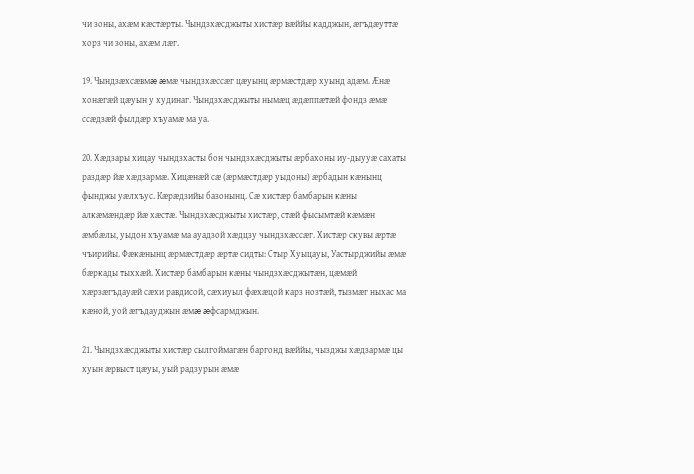чи зоны, ахæм кæстæрты. Чындзхæсджыты хистæр вæййы кадджын, æгъдæуттæ хорз чи зоны, ахæм лæг.

19. Чындзæхсæвмæ æмæ чындзхæссæг цæуынц æрмæстдæр хуынд адæм. Æнæ хонæгæй цæуын у худинаг. Чындзхæсджыты нымæц æдæппæтæй фондз æмæ ссæдзæй фылдæр хъуамæ ма уа.

20. Хæдзары хицау чындзхасты бон чындзхæсджыты æрбахоны иу-дыууæ сахаты раздæр йæ хæдзармæ. Хицæнæй сæ (æрмæстдæр уыдоны) æрбадын кæнынц фынджы уæлхъус. Кæрæдзийы базонынц. Сæ хистæр бамбарын кæны алкæмæндæр йæ хæстæ. Чындзхæсджыты хистæр, стæй фысымтæй кæмæн æмбæлы, уыдон хъуамæ ма ауадзой хæдцзу чындзхæссæг. Хистæр скувы æртæ чъирийы. Фæкæнынц æрмæстдæр æртæ сидты: Стыр Хуыцауы, Уастырджийы æмæ бæркады тыххæй. Хистæр бамбарын кæны чындзхæсджытæн, цæмæй хæрзæгъдауæй сæхи равдисой, сæхиуыл фæхæцой карз нозтæй, тызмæг ныхас ма кæной, уой æгъдауджын æмæ æфсармджын.

21. Чындзхæсджыты хистæр сылгоймагæн баргонд вæййы, чызджы хæдзармæ цы хуын æрвыст цæуы, уый радзурын æмæ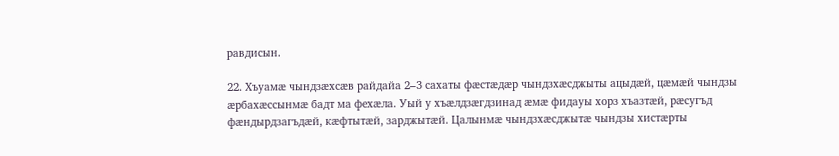равдисын.

22. Хъуамæ чындзæхсæв райдайа 2–3 сахаты фæстæдæр чындзхæсджыты ацыдæй, цæмæй чындзы æрбахæссынмæ бадт ма фехæла. Уый у хъæлдзæгдзинад æмæ фидауы хорз хъазтæй, рæсугъд фæндырдзагъдæй, кæфтытæй, зарджытæй. Цалынмæ чындзхæсджытæ чындзы хистæрты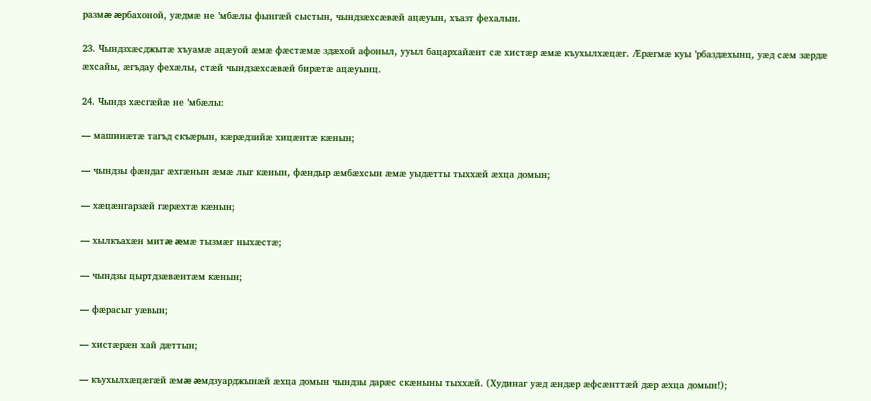размæ æрбахоной, уæдмæ не ’мбæлы фынгæй сыстын, чындзæхсæвæй ацæуын, хъазт фехалын.

23. Чындзхæсджытæ хъуамæ ацæуой æмæ фæстæмæ здæхой афоныл, ууыл бацархайæнт сæ хистæр æмæ къухылхæцæг. Æрæгмæ куы ’рбаздæхынц, уæд сæм зæрдæ æхсайы, æгъдау фехæлы, стæй чындзæхсæвæй бирæтæ ацæуынц.

24. Чындз хæсгæйæ не ’мбæлы:

— машинæтæ тагъд скъæрын, кæрæдзийæ хицæнтæ кæнын;

— чындзы фæндаг æхгæнын æмæ лыг кæнын, фæндыр æмбæхсын æмæ уыдæтты тыххæй æхца домын;

— хæцæнгарзæй гæрæхтæ кæнын;

— хылкъахæн митæ æмæ тызмæг ныхæстæ;

— чындзы цыртдзæвæнтæм кæнын;

— фæрасыг уæвын;

— хистæрæн хай дæттын;

— къухылхæцæгæй æмæ æмдзуарджынæй æхца домын чындзы дарæс скæныны тыххæй. (Худинаг уæд æндæр æфсæнттæй дæр æхца домын!);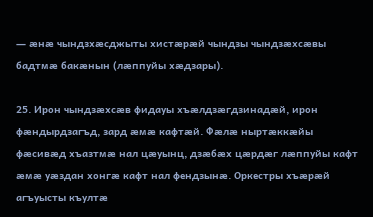— æнæ чындзхæсджыты хистæрæй чындзы чындзæхсæвы бадтмæ бакæнын (лæппуйы хæдзары).

25. Ирон чындзæхсæв фидауы хъæлдзæгдзинадæй, ирон фæндырдзагъд, зард æмæ кафтæй. Фæлæ ныртæккæйы фæсивæд хъазтмæ нал цæуынц, дзæбæх цæрдæг лæппуйы кафт æмæ уæздан хонгæ кафт нал фендзынæ. Оркестры хъæрæй агъуысты къултæ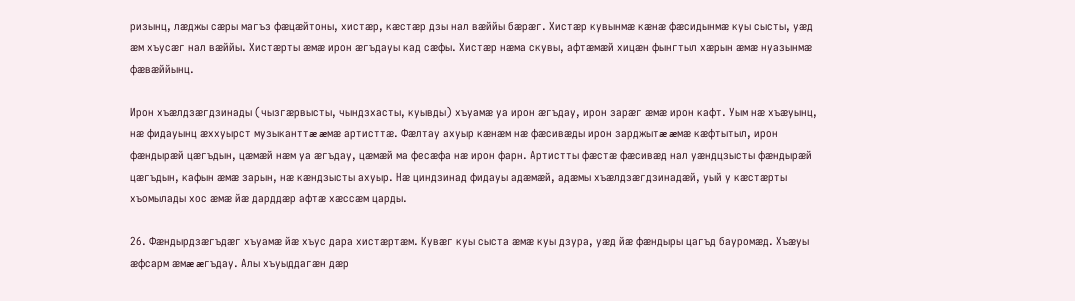ризынц, лæджы сæры магъз фæцæйтоны, хистæр, кæстæр дзы нал вæййы бæрæг. Хистæр кувынмæ кæнæ фæсидынмæ куы сысты, уæд æм хъусæг нал вæййы. Хистæрты æмæ ирон æгъдауы кад сæфы. Хистæр нæма скувы, афтæмæй хицæн фынгтыл хæрын æмæ нуазынмæ фæвæййынц.

Ирон хъæлдзæгдзинады (чызгæрвысты, чындзхасты, куывды) хъуамæ уа ирон æгъдау, ирон зарæг æмæ ирон кафт. Уым нæ хъæуынц, нæ фидауынц æххуырст музыканттæ æмæ артисттæ. Фæлтау ахуыр кæнæм нæ фæсивæды ирон зарджытæ æмæ кæфтытыл, ирон фæндырæй цæгъдын, цæмæй нæм уа æгъдау, цæмæй ма фесæфа нæ ирон фарн. Артистты фæстæ фæсивæд нал уæндцзысты фæндырæй цæгъдын, кафын æмæ зарын, нæ кæндзысты ахуыр. Нæ циндзинад фидауы адæмæй, адæмы хъæлдзæгдзинадæй, уый у кæстæрты хъомылады хос æмæ йæ дарддæр афтæ хæссæм царды.

26. Фæндырдзæгъдæг хъуамæ йæ хъус дара хистæртæм. Кувæг куы сыста æмæ куы дзура, уæд йæ фæндыры цагъд бауромæд. Хъæуы æфсарм æмæ æгъдау. Алы хъуыддагæн дæр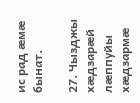ис рад æмæ бынат.

27. Чызджы хæдзарæй лæппуйы хæдзармæ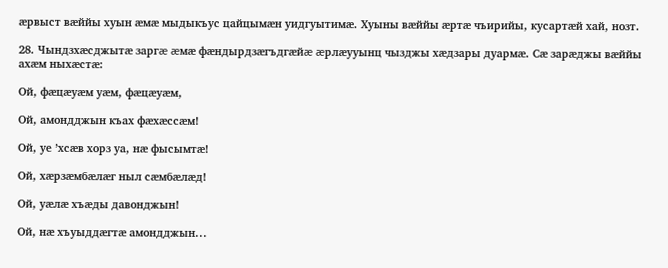æрвыст вæййы хуын æмæ мыдыкъус цайцымæн уидгуытимæ. Хуыны вæййы æртæ чъирийы, кусартæй хай, нозт.

28. Чындзхæсджытæ заргæ æмæ фæндырдзæгъдгæйæ æрлæууынц чызджы хæдзары дуармæ. Сæ зарæджы вæййы ахæм ныхæстæ:

Ой, фæцæуæм уæм, фæцæуæм,

Ой, амондджын къах фæхæссæм!

Ой, уе ’хсæв хорз уа, нæ фысымтæ!

Ой, хæрзæмбæлæг ныл сæмбæлæд!

Ой, уæлæ хъæды давонджын!

Ой, нæ хъуыддæгтæ амондджын...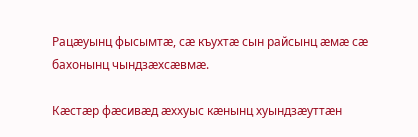Рацæуынц фысымтæ, сæ къухтæ сын райсынц æмæ сæ бахонынц чындзæхсæвмæ.

Кæстæр фæсивæд æххуыс кæнынц хуындзæуттæн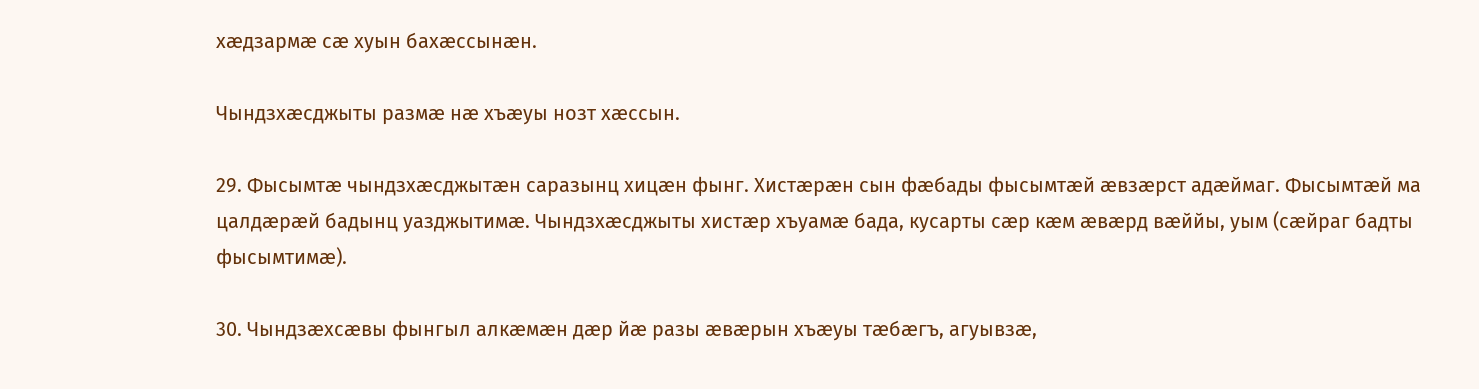хæдзармæ сæ хуын бахæссынæн.

Чындзхæсджыты размæ нæ хъæуы нозт хæссын.

29. Фысымтæ чындзхæсджытæн саразынц хицæн фынг. Хистæрæн сын фæбады фысымтæй æвзæрст адæймаг. Фысымтæй ма цалдæрæй бадынц уазджытимæ. Чындзхæсджыты хистæр хъуамæ бада, кусарты сæр кæм æвæрд вæййы, уым (сæйраг бадты фысымтимæ).

30. Чындзæхсæвы фынгыл алкæмæн дæр йæ разы æвæрын хъæуы тæбæгъ, агуывзæ,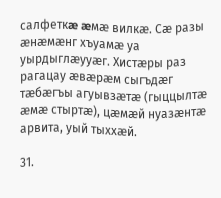салфеткæ æмæ вилкæ. Сæ разы æнæмæнг хъуамæ уа уырдыглæууæг. Хистæры раз рагацау æвæрæм сыгъдæг тæбæгъы агуывзæтæ (гыццылтæ æмæ стыртæ), цæмæй нуазæнтæ арвита, уый тыххæй.

31.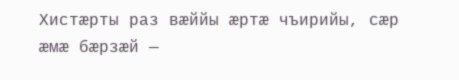Хистæрты раз вæййы æртæ чъирийы, сæр æмæ бæрзæй —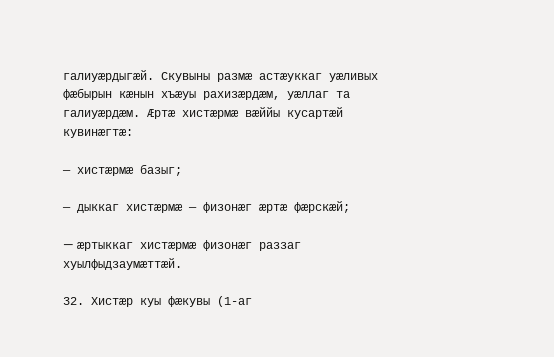галиуæрдыгæй. Скувыны размæ астæуккаг уæливых фæбырын кæнын хъæуы рахизæрдæм, уæллаг та галиуæрдæм. Æртæ хистæрмæ вæййы кусартæй кувинæгтæ:

— хистæрмæ базыг;

— дыккаг хистæрмæ — физонæг æртæ фæрскæй;

— æртыккаг хистæрмæ физонæг раззаг хуылфыдзаумæттæй.

32. Хистæр куы фæкувы (1-аг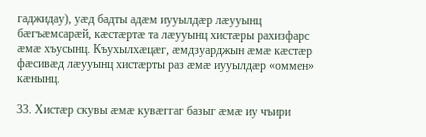гаджидау), уæд бадты адæм иууылдæр лæууынц бæгъæмсарæй, кæстæртæ та лæууынц хистæры рахизфарс æмæ хъусынц. Къухылхæцæг, æмдзуарджын æмæ кæстæр фæсивæд лæууынц хистæрты раз æмæ иууылдæр «оммен» кæнынц.

33. Хистæр скувы æмæ кувæггаг базыг æмæ иу чъири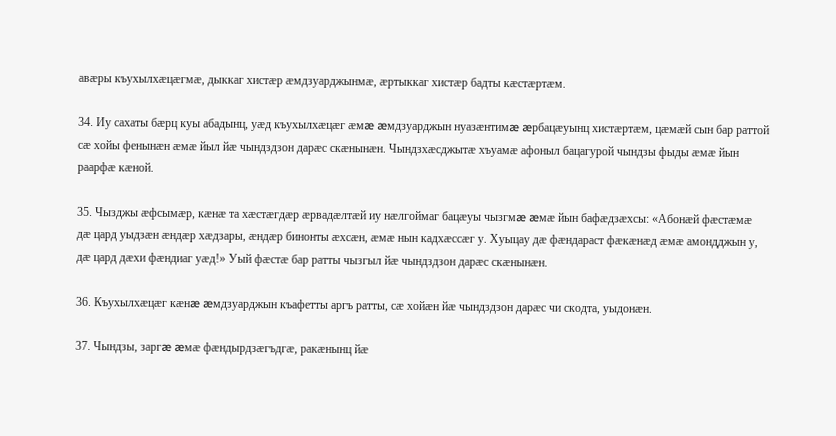авæры къухылхæцæгмæ, дыккаг хистæр æмдзуарджынмæ, æртыккаг хистæр бадты кæстæртæм.

34. Иу сахаты бæрц куы абадынц, уæд къухылхæцæг æмæ æмдзуарджын нуазæнтимæ æрбацæуынц хистæртæм, цæмæй сын бар раттой сæ хойы фенынæн æмæ йыл йæ чындздзон дарæс скæнынæн. Чындзхæсджытæ хъуамæ афоныл бацагурой чындзы фыды æмæ йын раарфæ кæной.

35. Чызджы æфсымæр, кæнæ та хæстæгдæр æрвадæлтæй иу нæлгоймаг бацæуы чызгмæ æмæ йын бафæдзæхсы: «Абонæй фæстæмæ дæ цард уыдзæн æндæр хæдзары, æндæр бинонты æхсæн, æмæ нын кадхæссæг у. Хуыцау дæ фæндараст фæкæнæд æмæ амондджын у, дæ цард дæхи фæндиаг уæд!» Уый фæстæ бар ратты чызгыл йæ чындздзон дарæс скæнынæн.

36. Къухылхæцæг кæнæ æмдзуарджын къафетты аргъ ратты, сæ хойæн йæ чындздзон дарæс чи скодта, уыдонæн.

37. Чындзы, заргæ æмæ фæндырдзæгъдгæ, ракæнынц йæ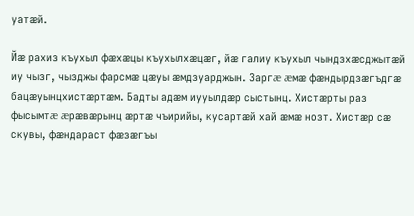уатæй.

Йæ рахиз къухыл фæхæцы къухылхæцæг, йæ галиу къухыл чындзхæсджытæй иу чызг, чызджы фарсмæ цæуы æмдзуарджын. Заргæ æмæ фæндырдзæгъдгæ бацæуынцхистæртæм. Бадты адæм иууылдæр сыстынц. Хистæрты раз фысымтæ æрæвæрынц æртæ чъирийы, кусартæй хай æмæ нозт. Хистæр сæ скувы, фæндараст фæзæгъы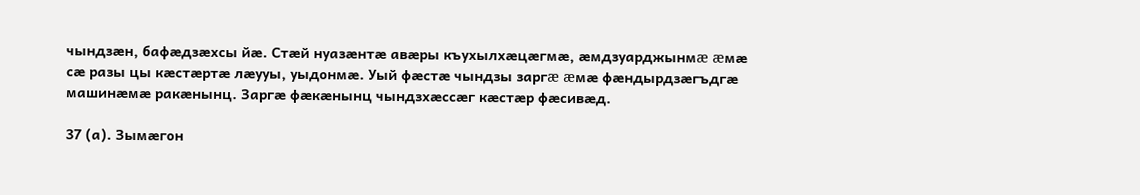чындзæн, бафæдзæхсы йæ. Стæй нуазæнтæ авæры къухылхæцæгмæ, æмдзуарджынмæ æмæ сæ разы цы кæстæртæ лæууы, уыдонмæ. Уый фæстæ чындзы заргæ æмæ фæндырдзæгъдгæ машинæмæ ракæнынц. Заргæ фæкæнынц чындзхæссæг кæстæр фæсивæд.

37 (а). Зымæгон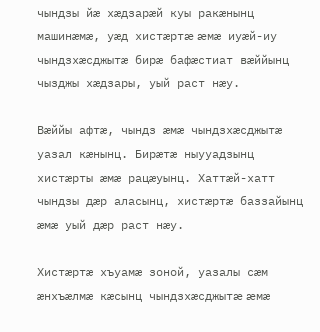чындзы йæ хæдзарæй куы ракæнынц машинæмæ, уæд хистæртæ æмæ иуæй-иу чындзхæсджытæ бирæ бафæстиат вæййынц чызджы хæдзары, уый раст нæу.

Вæййы афтæ, чындз æмæ чындзхæсджытæ уазал кæнынц. Бирæтæ ныууадзынц хистæрты æмæ рацæуынц. Хаттæй-хатт чындзы дæр аласынц, хистæртæ баззайынц æмæ уый дæр раст нæу.

Хистæртæ хъуамæ зоной, уазалы сæм æнхъæлмæ кæсынц чындзхæсджытæ æмæ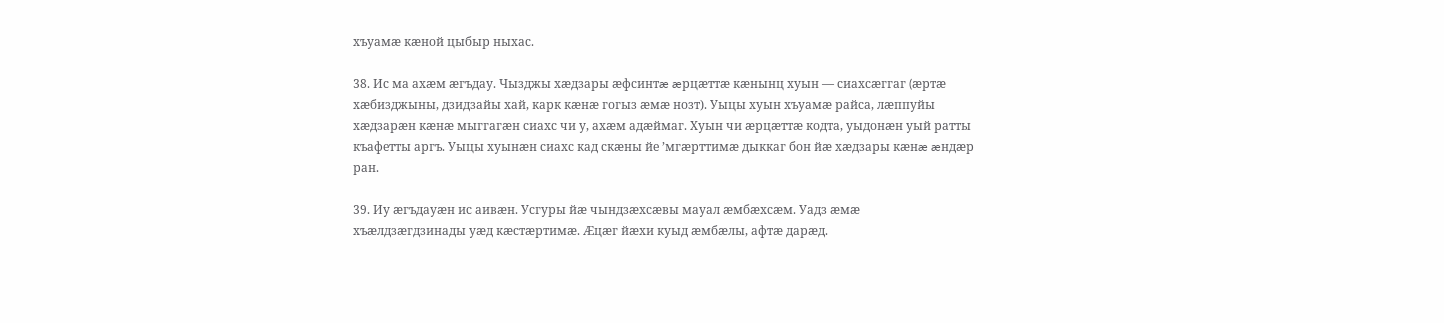хъуамæ кæной цыбыр ныхас.

38. Ис ма ахæм æгъдау. Чызджы хæдзары æфсинтæ æрцæттæ кæнынц хуын — сиахсæггаг (æртæ хæбизджыны, дзидзайы хай, карк кæнæ гогыз æмæ нозт). Уыцы хуын хъуамæ райса, лæппуйы хæдзарæн кæнæ мыггагæн сиахс чи у, ахæм адæймаг. Хуын чи æрцæттæ кодта, уыдонæн уый ратты къафетты аргъ. Уыцы хуынæн сиахс кад скæны йе ’мгæрттимæ дыккаг бон йæ хæдзары кæнæ æндæр ран.

39. Иу æгъдауæн ис аивæн. Усгуры йæ чындзæхсæвы мауал æмбæхсæм. Уадз æмæ хъæлдзæгдзинады уæд кæстæртимæ. Æцæг йæхи куыд æмбæлы, афтæ дарæд.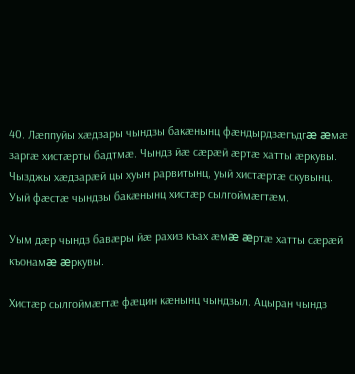40. Лæппуйы хæдзары чындзы бакæнынц фæндырдзæгъдгæ æмæ заргæ хистæрты бадтмæ. Чындз йæ сæрæй æртæ хатты æркувы. Чызджы хæдзарæй цы хуын рарвитынц, уый хистæртæ скувынц. Уый фæстæ чындзы бакæнынц хистæр сылгоймæгтæм.

Уым дæр чындз бавæры йæ рахиз къах æмæ æртæ хатты сæрæй къонамæ æркувы.

Хистæр сылгоймæгтæ фæцин кæнынц чындзыл. Ацыран чындз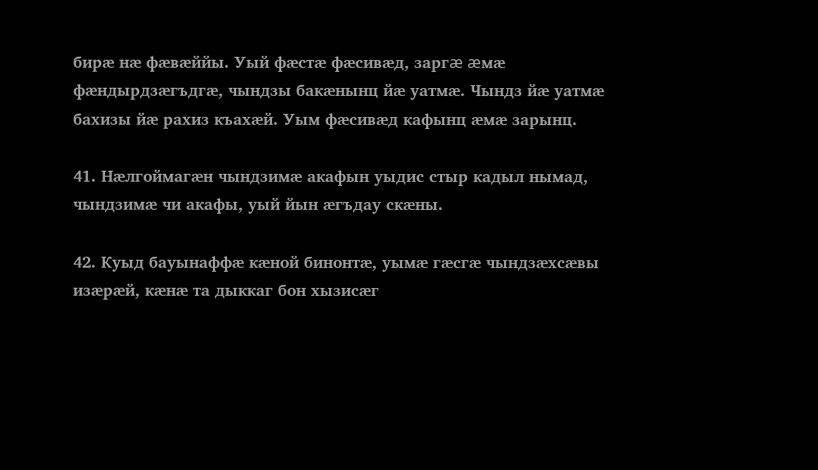бирæ нæ фæвæййы. Уый фæстæ фæсивæд, заргæ æмæ фæндырдзæгъдгæ, чындзы бакæнынц йæ уатмæ. Чындз йæ уатмæ бахизы йæ рахиз къахæй. Уым фæсивæд кафынц æмæ зарынц.

41. Нæлгоймагæн чындзимæ акафын уыдис стыр кадыл нымад, чындзимæ чи акафы, уый йын æгъдау скæны.

42. Куыд бауынаффæ кæной бинонтæ, уымæ гæсгæ чындзæхсæвы изæрæй, кæнæ та дыккаг бон хызисæг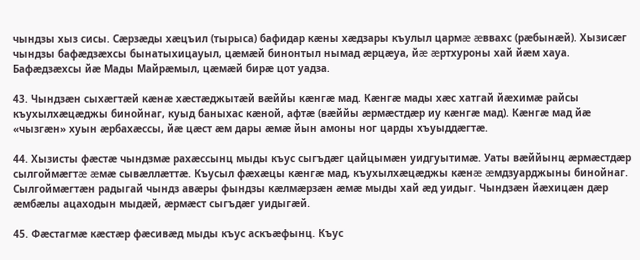чындзы хыз сисы. Сæрзæды хæцъил (тырыса) бафидар кæны хæдзары къулыл цармæ æввахс (рæбынæй). Хызисæг чындзы бафæдзæхсы бынатыхицауыл, цæмæй бинонтыл нымад æрцæуа, йæ æртхуроны хай йæм хауа. Бафæдзæхсы йæ Мады Майрæмыл, цæмæй бирæ цот уадза.

43. Чындзæн сыхæгтæй кæнæ хæстæджытæй вæййы кæнгæ мад. Кæнгæ мады хæс хатгай йæхимæ райсы къухылхæцæджы бинойнаг, куыд баныхас кæной, афтæ (вæййы æрмæстдæр иу кæнгæ мад). Кæнгæ мад йæ «чызгæн» хуын æрбахæссы, йæ цæст æм дары æмæ йын амоны ног царды хъуыддæгтæ.

44. Хызисты фæстæ чындзмæ рахæссынц мыды къус сыгъдæг цайцымæн уидгуытимæ. Уаты вæййынц æрмæстдæр сылгоймæгтæ æмæ сывæллæттæ. Къусыл фæхæцы кæнгæ мад, къухылхæцæджы кæнæ æмдзуарджыны бинойнаг. Сылгоймæгтæн радыгай чындз авæры фындзы кæлмæрзæн æмæ мыды хай æд уидыг. Чындзæн йæхицæн дæр æмбæлы ацаходын мыдæй, æрмæст сыгъдæг уидыгæй.

45. Фæстагмæ кæстæр фæсивæд мыды къус аскъæфынц. Къус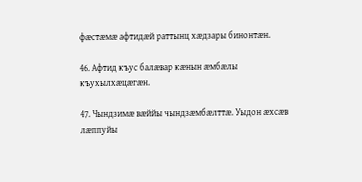фæстæмæ афтидæй раттынц хæдзары бинонтæн.

46. Афтид къус балæвар кæнын æмбæлы къухылхæцæгæн.

47. Чындзимæ вæййы чындзæмбæлттæ. Уыдон æхсæв лæппуйы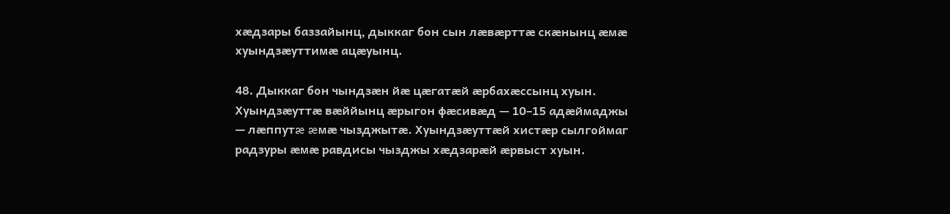хæдзары баззайынц, дыккаг бон сын лæвæрттæ скæнынц æмæ хуындзæуттимæ ацæуынц.

48. Дыккаг бон чындзæн йæ цæгатæй æрбахæссынц хуын. Хуындзæуттæ вæййынц æрыгон фæсивæд — 10–15 адæймаджы — лæппутæ æмæ чызджытæ. Хуындзæуттæй хистæр сылгоймаг радзуры æмæ равдисы чызджы хæдзарæй æрвыст хуын.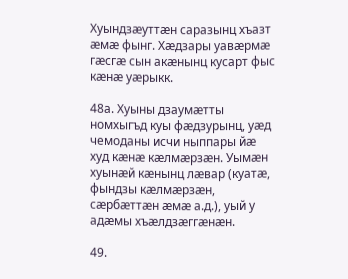Хуындзæуттæн саразынц хъазт æмæ фынг. Хæдзары уавæрмæ гæсгæ сын акæнынц кусарт фыс кæнæ уæрыкк.

48а. Хуыны дзаумæтты номхыгъд куы фæдзурынц, уæд чемоданы исчи ныппары йæ худ кæнæ кæлмæрзæн. Уымæн хуынæй кæнынц лæвар (куатæ, фындзы кæлмæрзæн, сæрбæттæн æмæ а.д.), уый у адæмы хъæлдзæггæнæн.

49.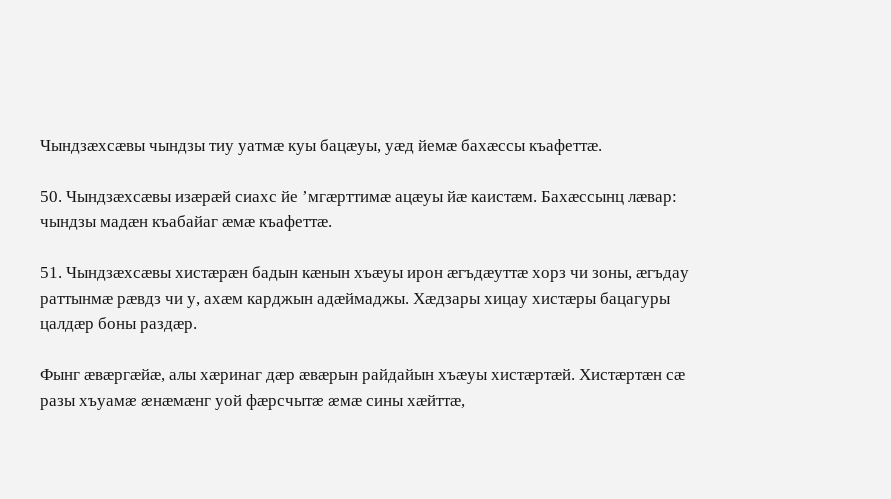Чындзæхсæвы чындзы тиу уатмæ куы бацæуы, уæд йемæ бахæссы къафеттæ.

50. Чындзæхсæвы изæрæй сиахс йе ’мгæрттимæ ацæуы йæ каистæм. Бахæссынц лæвар: чындзы мадæн къабайаг æмæ къафеттæ.

51. Чындзæхсæвы хистæрæн бадын кæнын хъæуы ирон æгъдæуттæ хорз чи зоны, æгъдау раттынмæ рæвдз чи у, ахæм карджын адæймаджы. Хæдзары хицау хистæры бацагуры цалдæр боны раздæр.

Фынг æвæргæйæ, алы хæринаг дæр æвæрын райдайын хъæуы хистæртæй. Хистæртæн сæ разы хъуамæ æнæмæнг уой фæрсчытæ æмæ сины хæйттæ,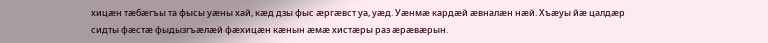хицæн тæбæгъы та фысы уæны хай, кæд дзы фыс æргæвст уа, уæд. Уæнмæ кардæй æвналæн нæй. Хъæуы йæ цалдæр сидты фæстæ фыдызгъæлæй фæхицæн кæнын æмæ хистæры раз æрæвæрын.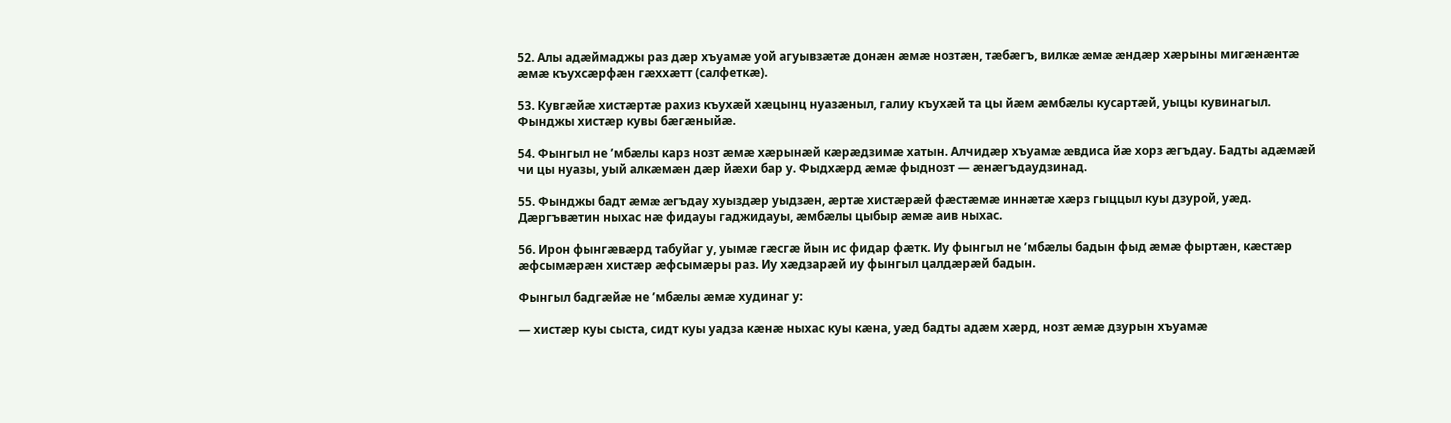52. Алы адæймаджы раз дæр хъуамæ уой агуывзæтæ донæн æмæ нозтæн, тæбæгъ, вилкæ æмæ æндæр хæрыны мигæнæнтæ æмæ къухсæрфæн гæххæтт (салфеткæ).

53. Кувгæйæ хистæртæ рахиз къухæй хæцынц нуазæныл, галиу къухæй та цы йæм æмбæлы кусартæй, уыцы кувинагыл. Фынджы хистæр кувы бæгæныйæ.

54. Фынгыл не ’мбæлы карз нозт æмæ хæрынæй кæрæдзимæ хатын. Алчидæр хъуамæ æвдиса йæ хорз æгъдау. Бадты адæмæй чи цы нуазы, уый алкæмæн дæр йæхи бар у. Фыдхæрд æмæ фыднозт — æнæгъдаудзинад.

55. Фынджы бадт æмæ æгъдау хуыздæр уыдзæн, æртæ хистæрæй фæстæмæ иннæтæ хæрз гыццыл куы дзурой, уæд. Дæргъвæтин ныхас нæ фидауы гаджидауы, æмбæлы цыбыр æмæ аив ныхас.

56. Ирон фынгæвæрд табуйаг у, уымæ гæсгæ йын ис фидар фæтк. Иу фынгыл не ’мбæлы бадын фыд æмæ фыртæн, кæстæр æфсымæрæн хистæр æфсымæры раз. Иу хæдзарæй иу фынгыл цалдæрæй бадын.

Фынгыл бадгæйæ не ’мбæлы æмæ худинаг у:

— хистæр куы сыста, сидт куы уадза кæнæ ныхас куы кæна, уæд бадты адæм хæрд, нозт æмæ дзурын хъуамæ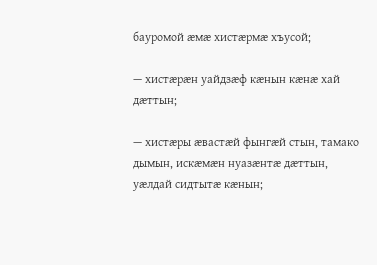бауромой æмæ хистæрмæ хъусой;

— хистæрæн уайдзæф кæнын кæнæ хай дæттын;

— хистæры æвастæй фынгæй стын, тамако дымын, искæмæн нуазæнтæ дæттын, уæлдай сидтытæ кæнын;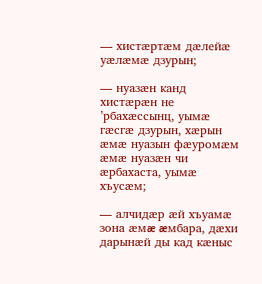— хистæртæм дæлейæ уæлæмæ дзурын;

— нуазæн канд хистæрæн не ’рбахæссынц, уымæ гæсгæ дзурын, хæрын æмæ нуазын фæуромæм æмæ нуазæн чи æрбахаста, уымæ хъусæм;

— алчидæр æй хъуамæ зона æмæ æмбара, дæхи дарынæй ды кад кæныс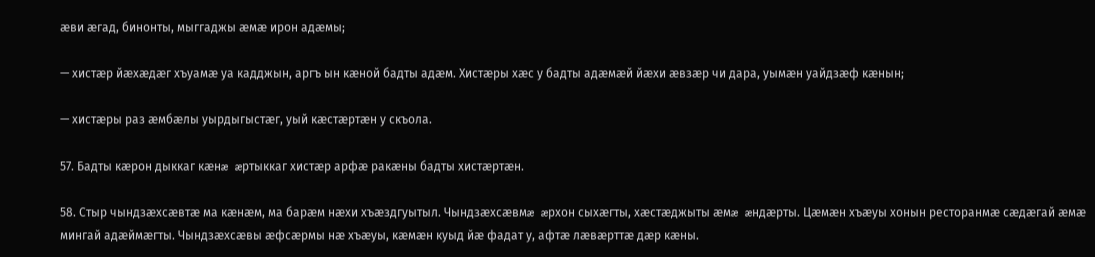æви æгад, бинонты, мыггаджы æмæ ирон адæмы;

— хистæр йæхæдæг хъуамæ уа кадджын, аргъ ын кæной бадты адæм. Хистæры хæс у бадты адæмæй йæхи æвзæр чи дара, уымæн уайдзæф кæнын;

— хистæры раз æмбæлы уырдыгыстæг, уый кæстæртæн у скъола.

57. Бадты кæрон дыккаг кæнæ æртыккаг хистæр арфæ ракæны бадты хистæртæн.

58. Стыр чындзæхсæвтæ ма кæнæм, ма барæм нæхи хъæздгуытыл. Чындзæхсæвмæ æрхон сыхæгты, хæстæджыты æмæ æндæрты. Цæмæн хъæуы хонын ресторанмæ сæдæгай æмæ мингай адæймæгты. Чындзæхсæвы æфсæрмы нæ хъæуы, кæмæн куыд йæ фадат у, афтæ лæвæрттæ дæр кæны.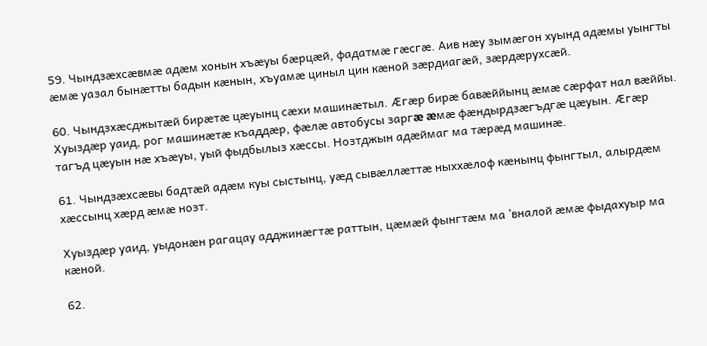59. Чындзæхсæвмæ адæм хонын хъæуы бæрцæй, фадатмæ гæсгæ. Аив нæу зымæгон хуынд адæмы уынгты æмæ уазал бынæтты бадын кæнын, хъуамæ циныл цин кæной зæрдиагæй, зæрдæрухсæй.

60. Чындзхæсджытæй бирæтæ цæуынц сæхи машинæтыл. Æгæр бирæ бавæййынц æмæ сæрфат нал вæййы. Хуыздæр уаид, рог машинæтæ къаддæр, фæлæ автобусы заргæ æмæ фæндырдзæгъдгæ цæуын. Æгæр тагъд цæуын нæ хъæуы, уый фыдбылыз хæссы. Нозтджын адæймаг ма тæрæд машинæ.

61. Чындзæхсæвы бадтæй адæм куы сыстынц, уæд сывæллæттæ ныххæлоф кæнынц фынгтыл, алырдæм хæссынц хæрд æмæ нозт.

Хуыздæр уаид, уыдонæн рагацау адджинæгтæ раттын, цæмæй фынгтæм ма ’вналой æмæ фыдахуыр ма кæной.

62.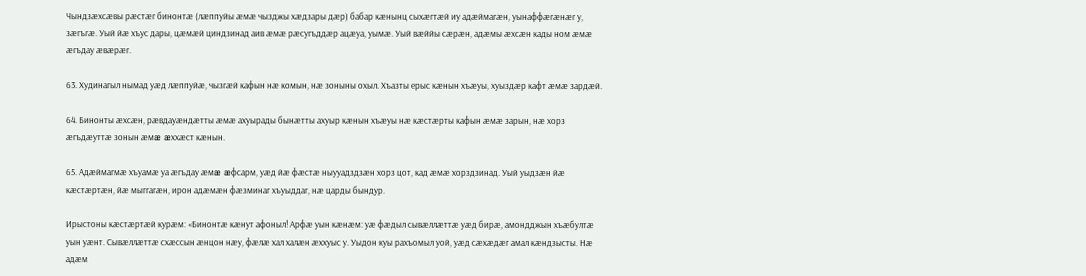Чындзæхсæвы рæстæг бинонтæ (лæппуйы æмæ чызджы хæдзары дæр) бабар кæнынц сыхæгтæй иу адæймагæн, уынаффæгæнæг у, зæгъгæ. Уый йæ хъус дары, цæмæй циндзинад аив æмæ рæсугъддæр ацæуа, уымæ. Уый вæййы сæрæн, адæмы æхсæн кады ном æмæ æгъдау æвæрæг.

63. Худинагыл нымад уæд лæппуйæ, чызгæй кафын нæ комын, нæ зоныны охыл. Хъазты ерыс кæнын хъæуы, хуыздæр кафт æмæ зардæй.

64. Бинонты æхсæн, рæвдауæндæтты æмæ ахуырады бынæтты ахуыр кæнын хъæуы нæ кæстæрты кафын æмæ зарын, нæ хорз æгъдæуттæ зонын æмæ æххæст кæнын.

65. Адæймагмæ хъуамæ уа æгъдау æмæ æфсарм, уæд йæ фæстæ ныууадздзæн хорз цот, кад æмæ хорздзинад. Уый уыдзæн йæ кæстæртæн, йæ мыггагæн, ирон адæмæн фæзминаг хъуыддаг, нæ царды бындур.

Ирыстоны кæстæртæй курæм: «Бинонтæ кæнут афоныл! Арфæ уын кæнæм: уæ фæдыл сывæллæттæ уæд бирæ, амондджын хъæбултæ уын уæнт. Сывæллæттæ схæссын æнцон нæу, фæлæ хал халæн æххуыс у. Уыдон куы рахъомыл уой, уæд сæхæдæг амал кæндзысты. Нæ адæм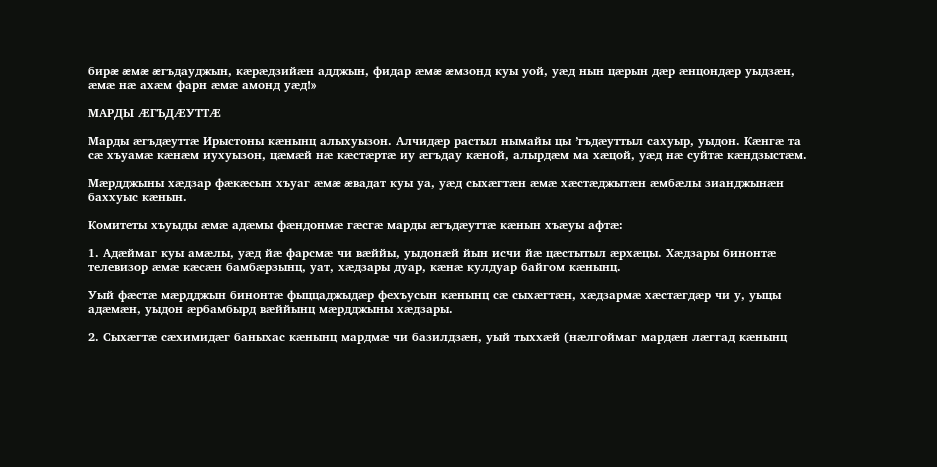бирæ æмæ æгъдауджын, кæрæдзийæн адджын, фидар æмæ æмзонд куы уой, уæд нын цæрын дæр æнцондæр уыдзæн, æмæ нæ ахæм фарн æмæ амонд уæд!»

МАРДЫ ÆГЪДÆУТТÆ

Марды æгъдæуттæ Ирыстоны кæнынц алыхуызон. Алчидæр растыл нымайы цы ’гъдæуттыл сахуыр, уыдон. Кæнгæ та сæ хъуамæ кæнæм иухуызон, цæмæй нæ кæстæртæ иу æгъдау кæной, алырдæм ма хæцой, уæд нæ суйтæ кæндзыстæм.

Мæрдджыны хæдзар фæкæсын хъуаг æмæ æвадат куы уа, уæд сыхæгтæн æмæ хæстæджытæн æмбæлы зианджынæн баххуыс кæнын.

Комитеты хъуыды æмæ адæмы фæндонмæ гæсгæ марды æгъдæуттæ кæнын хъæуы афтæ:

1. Адæймаг куы амæлы, уæд йæ фарсмæ чи вæййы, уыдонæй йын исчи йæ цæстытыл æрхæцы. Хæдзары бинонтæ телевизор æмæ кæсæн бамбæрзынц, уат, хæдзары дуар, кæнæ кулдуар байгом кæнынц.

Уый фæстæ мæрдджын бинонтæ фыццаджыдæр фехъусын кæнынц сæ сыхæгтæн, хæдзармæ хæстæгдæр чи у, уыцы адæмæн, уыдон æрбамбырд вæййынц мæрдджыны хæдзары.

2. Сыхæгтæ сæхимидæг баныхас кæнынц мардмæ чи базилдзæн, уый тыххæй (нæлгоймаг мардæн лæггад кæнынц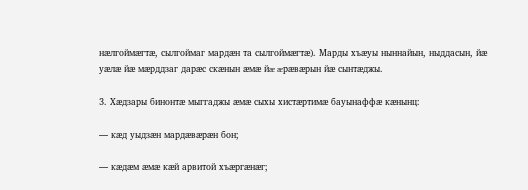нæлгоймæгтæ, сылгоймаг мардæн та сылгоймæгтæ). Марды хъæуы ныннайын, ныддасын, йæ уæлæ йæ мæрддзаг дарæс скæнын æмæ йæ æрæвæрын йæ сынтæджы.

3. Хæдзары бинонтæ мыггаджы æмæ сыхы хистæртимæ бауынаффæ кæнынц:

— кæд уыдзæн мардæвæрæн бон;

— кæдæм æмæ кæй арвитой хъæргæнæг;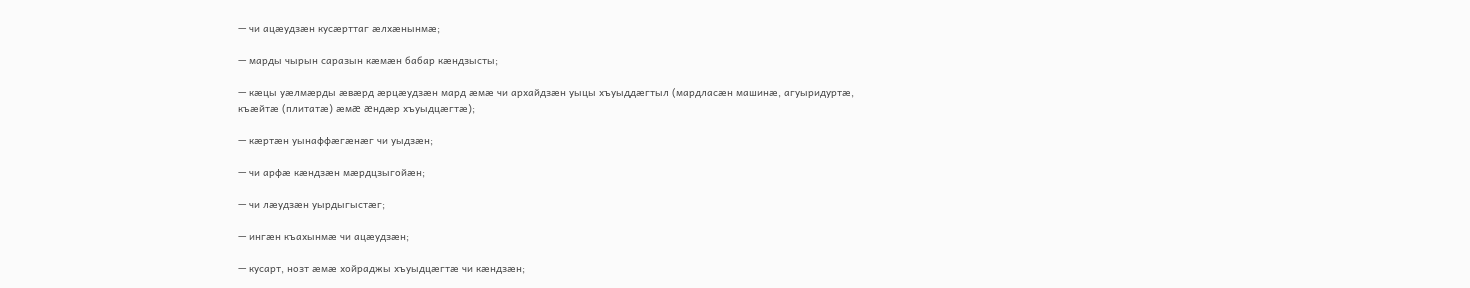— чи ацæудзæн кусæрттаг æлхæнынмæ;

— марды чырын саразын кæмæн бабар кæндзысты;

— кæцы уæлмæрды æвæрд æрцæудзæн мард æмæ чи архайдзæн уыцы хъуыддæгтыл (мардласæн машинæ, агуыридуртæ, къæйтæ (плитатæ) æмæ æндæр хъуыдцæгтæ);

— кæртæн уынаффæгæнæг чи уыдзæн;

— чи арфæ кæндзæн мæрдцзыгойæн;

— чи лæудзæн уырдыгыстæг;

— ингæн къахынмæ чи ацæудзæн;

— кусарт, нозт æмæ хойраджы хъуыдцæгтæ чи кæндзæн;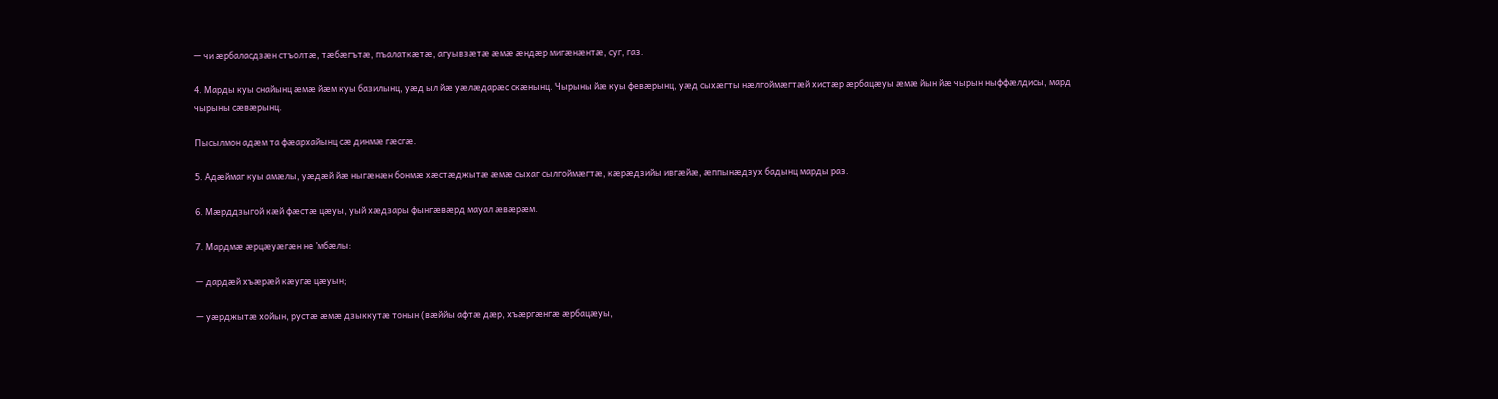— чи æрбаласдзæн стъолтæ, тæбæгътæ, пъалаткæтæ, агуывзæтæ æмæ æндæр мигæнæнтæ, суг, газ.

4. Марды куы снайынц æмæ йæм куы базилынц, уæд ыл йæ уæлæдарæс скæнынц. Чырыны йæ куы февæрынц, уæд сыхæгты нæлгоймæгтæй хистæр æрбацæуы æмæ йын йæ чырын ныффæлдисы, мард чырыны сæвæрынц.

Пысылмон адæм та фæархайынц сæ динмæ гæсгæ.

5. Адæймаг куы амæлы, уæдæй йæ ныгæнæн бонмæ хæстæджытæ æмæ сыхаг сылгоймæгтæ, кæрæдзийы ивгæйæ, æппынæдзух бадынц марды раз.

6. Мæрддзыгой кæй фæстæ цæуы, уый хæдзары фынгæвæрд мауал æвæрæм.

7. Мардмæ æрцæуæгæн не ’мбæлы:

— дардæй хъæрæй кæугæ цæуын;

— уæрджытæ хойын, рустæ æмæ дзыккутæ тонын (вæййы афтæ дæр, хъæргæнгæ æрбацæуы,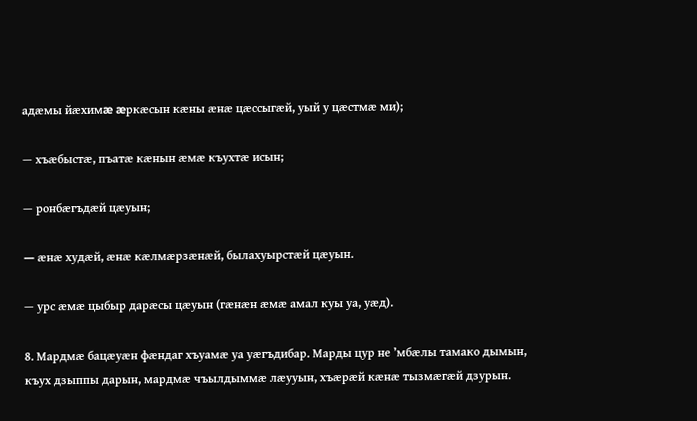адæмы йæхимæ æркæсын кæны æнæ цæссыгæй, уый у цæстмæ ми);

— хъæбыстæ, пъатæ кæнын æмæ къухтæ исын;

— ронбæгъдæй цæуын;

— æнæ худæй, æнæ кæлмæрзæнæй, былахуырстæй цæуын.

— урс æмæ цыбыр дарæсы цæуын (гæнæн æмæ амал куы уа, уæд).

8. Мардмæ бацæуæн фæндаг хъуамæ уа уæгъдибар. Марды цур не ’мбæлы тамако дымын, къух дзыппы дарын, мардмæ чъылдыммæ лæууын, хъæрæй кæнæ тызмæгæй дзурын.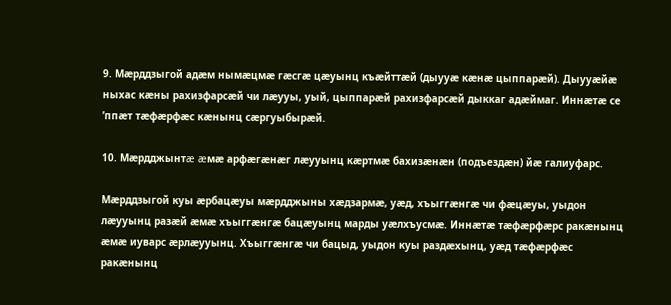9. Мæрддзыгой адæм нымæцмæ гæсгæ цæуынц къæйттæй (дыууæ кæнæ цыппарæй). Дыууæйæ ныхас кæны рахизфарсæй чи лæууы, уый, цыппарæй рахизфарсæй дыккаг адæймаг. Иннæтæ се ’ппæт тæфæрфæс кæнынц сæргуыбырæй.

10. Мæрдджынтæ æмæ арфæгæнæг лæууынц кæртмæ бахизæнæн (подъездæн) йæ галиуфарс.

Мæрддзыгой куы æрбацæуы мæрдджыны хæдзармæ, уæд, хъыггæнгæ чи фæцæуы, уыдон лæууынц разæй æмæ хъыггæнгæ бацæуынц марды уæлхъусмæ. Иннæтæ тæфæрфæрс ракæнынц æмæ иуварс æрлæууынц. Хъыггæнгæ чи бацыд, уыдон куы раздæхынц, уæд тæфæрфæс ракæнынц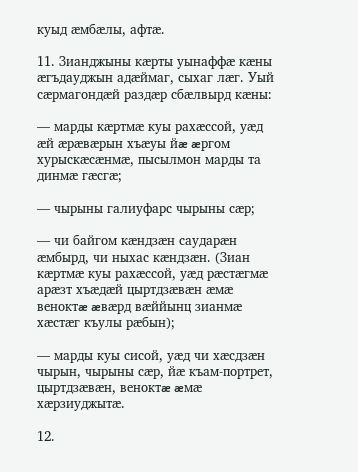куыд æмбæлы, афтæ.

11. Зианджыны кæрты уынаффæ кæны æгъдауджын адæймаг, сыхаг лæг. Уый сæрмагондæй раздæр сбæлвырд кæны:

— марды кæртмæ куы рахæссой, уæд æй æрæвæрын хъæуы йæ æргом хурыскæсæнмæ, пысылмон марды та динмæ гæсгæ;

— чырыны галиуфарс чырыны сæр;

— чи байгом кæндзæн саударæн æмбырд, чи ныхас кæндзæн. (Зиан кæртмæ куы рахæссой, уæд рæстæгмæ арæзт хъæдæй цыртдзæвæн æмæ веноктæ æвæрд вæййынц зианмæ хæстæг къулы рæбын);

— марды куы сисой, уæд чи хæсдзæн чырын, чырыны сæр, йæ къам-портрет, цыртдзæвæн, веноктæ æмæ хæрзиуджытæ.

12.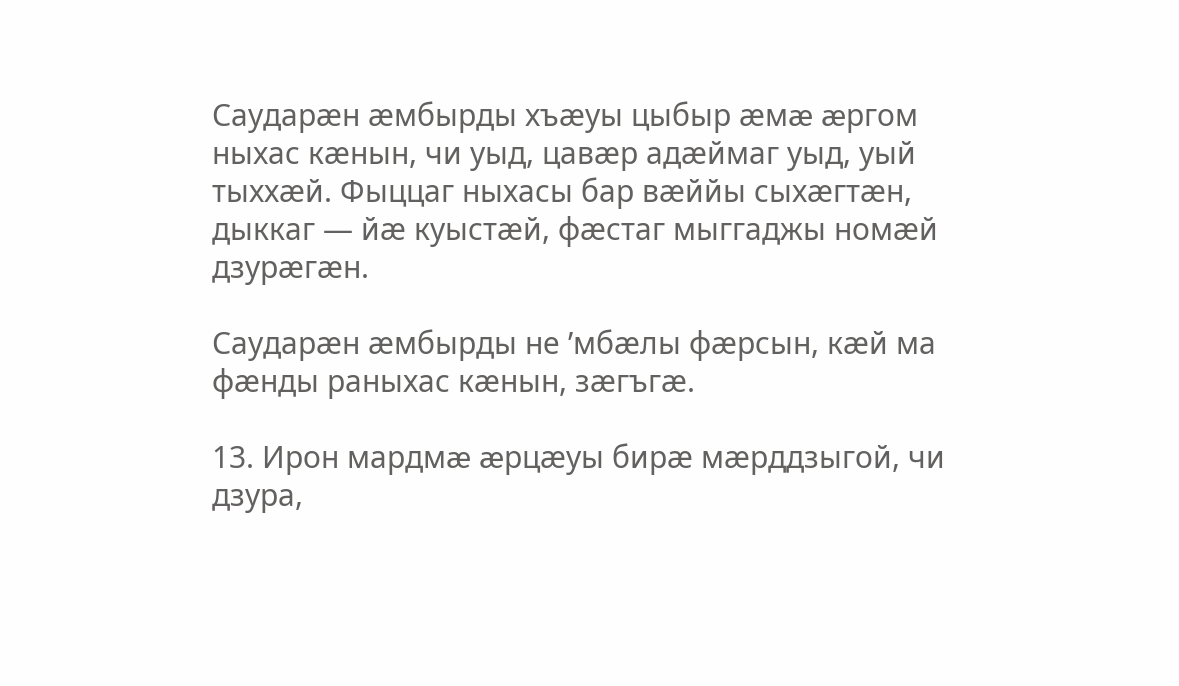Саударæн æмбырды хъæуы цыбыр æмæ æргом ныхас кæнын, чи уыд, цавæр адæймаг уыд, уый тыххæй. Фыццаг ныхасы бар вæййы сыхæгтæн, дыккаг — йæ куыстæй, фæстаг мыггаджы номæй дзурæгæн.

Саударæн æмбырды не ’мбæлы фæрсын, кæй ма фæнды раныхас кæнын, зæгъгæ.

13. Ирон мардмæ æрцæуы бирæ мæрддзыгой, чи дзура,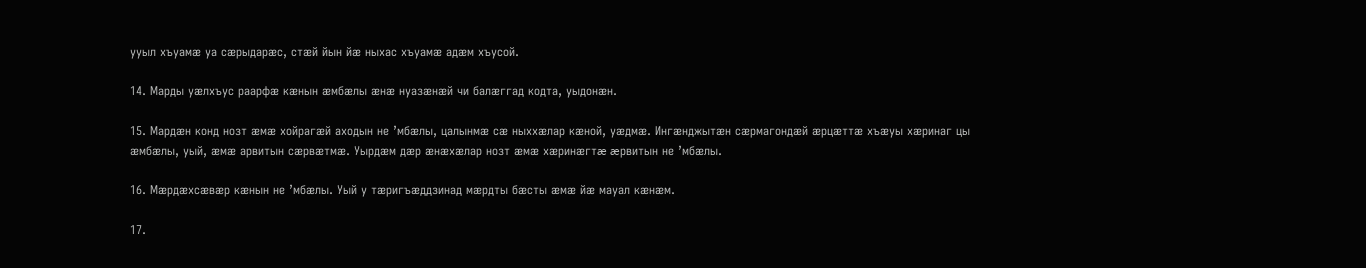ууыл хъуамæ уа сæрыдарæс, стæй йын йæ ныхас хъуамæ адæм хъусой.

14. Марды уæлхъус раарфæ кæнын æмбæлы æнæ нуазæнæй чи балæггад кодта, уыдонæн.

15. Мардæн конд нозт æмæ хойрагæй аходын не ’мбæлы, цалынмæ сæ ныххæлар кæной, уæдмæ. Ингæнджытæн сæрмагондæй æрцæттæ хъæуы хæринаг цы æмбæлы, уый, æмæ арвитын сæрвæтмæ. Уырдæм дæр æнæхæлар нозт æмæ хæринæгтæ æрвитын не ’мбæлы.

16. Мæрдæхсæвæр кæнын не ’мбæлы. Уый у тæригъæддзинад мæрдты бæсты æмæ йæ мауал кæнæм.

17.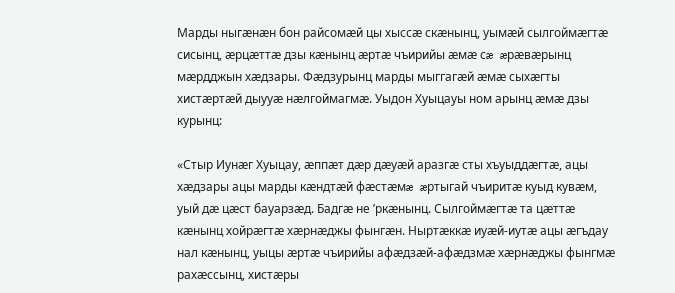Марды ныгæнæн бон райсомæй цы хыссæ скæнынц, уымæй сылгоймæгтæ сисынц, æрцæттæ дзы кæнынц æртæ чъирийы æмæ сæ æрæвæрынц мæрдджын хæдзары. Фæдзурынц марды мыггагæй æмæ сыхæгты хистæртæй дыууæ нæлгоймагмæ. Уыдон Хуыцауы ном арынц æмæ дзы курынц:

«Стыр Иунæг Хуыцау, æппæт дæр дæуæй аразгæ сты хъуыддæгтæ, ацы хæдзары ацы марды кæндтæй фæстæмæ æртыгай чъиритæ куыд кувæм, уый дæ цæст бауарзæд. Бадгæ не ’ркæнынц. Сылгоймæгтæ та цæттæ кæнынц хойрæгтæ хæрнæджы фынгæн. Ныртæккæ иуæй-иутæ ацы æгъдау нал кæнынц, уыцы æртæ чъирийы афæдзæй-афæдзмæ хæрнæджы фынгмæ рахæссынц, хистæры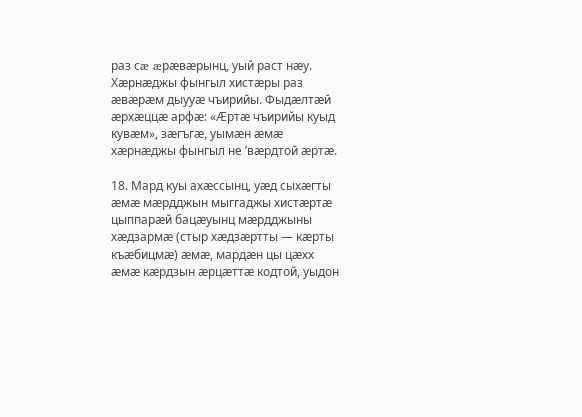раз сæ æрæвæрынц, уый раст нæу. Хæрнæджы фынгыл хистæры раз æвæрæм дыууæ чъирийы. Фыдæлтæй æрхæццæ арфæ: «Æртæ чъирийы куыд кувæм», зæгъгæ, уымæн æмæ хæрнæджы фынгыл не ’вæрдтой æртæ.

18. Мард куы ахæссынц, уæд сыхæгты æмæ мæрдджын мыггаджы хистæртæ цыппарæй бацæуынц мæрдджыны хæдзармæ (стыр хæдзæртты — кæрты къæбицмæ) æмæ, мардæн цы цæхх æмæ кæрдзын æрцæттæ кодтой, уыдон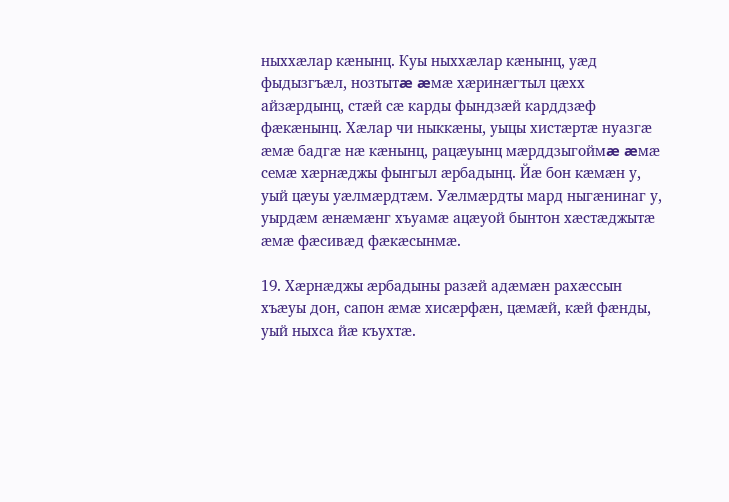ныххæлар кæнынц. Куы ныххæлар кæнынц, уæд фыдызгъæл, нозтытæ æмæ хæринæгтыл цæхх айзæрдынц, стæй сæ карды фындзæй карддзæф фæкæнынц. Хæлар чи ныккæны, уыцы хистæртæ нуазгæ æмæ бадгæ нæ кæнынц, рацæуынц мæрддзыгоймæ æмæ семæ хæрнæджы фынгыл æрбадынц. Йæ бон кæмæн у, уый цæуы уæлмæрдтæм. Уæлмæрдты мард ныгæнинаг у, уырдæм æнæмæнг хъуамæ ацæуой бынтон хæстæджытæ æмæ фæсивæд фæкæсынмæ.

19. Хæрнæджы æрбадыны разæй адæмæн рахæссын хъæуы дон, сапон æмæ хисæрфæн, цæмæй, кæй фæнды, уый ныхса йæ къухтæ.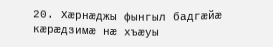20. Хæрнæджы фынгыл бадгæйæ кæрæдзимæ нæ хъæуы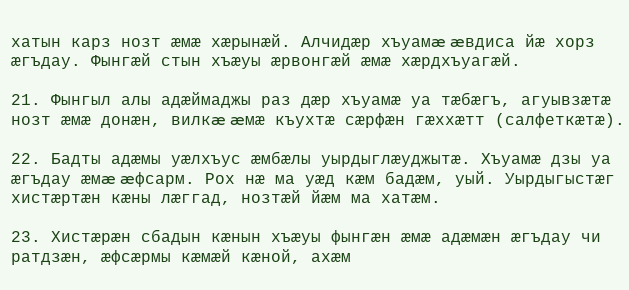хатын карз нозт æмæ хæрынæй. Алчидæр хъуамæ æвдиса йæ хорз æгъдау. Фынгæй стын хъæуы æрвонгæй æмæ хæрдхъуагæй.

21. Фынгыл алы адæймаджы раз дæр хъуамæ уа тæбæгъ, агуывзæтæ нозт æмæ донæн, вилкæ æмæ къухтæ сæрфæн гæххæтт (салфеткæтæ).

22. Бадты адæмы уæлхъус æмбæлы уырдыглæуджытæ. Хъуамæ дзы уа æгъдау æмæ æфсарм. Рох нæ ма уæд кæм бадæм, уый. Уырдыгыстæг хистæртæн кæны лæггад, нозтæй йæм ма хатæм.

23. Хистæрæн сбадын кæнын хъæуы фынгæн æмæ адæмæн æгъдау чи ратдзæн, æфсæрмы кæмæй кæной, ахæм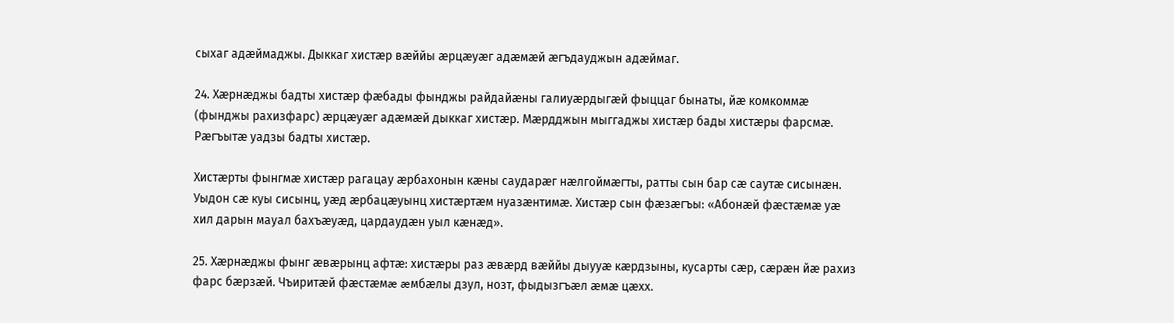сыхаг адæймаджы. Дыккаг хистæр вæййы æрцæуæг адæмæй æгъдауджын адæймаг.

24. Хæрнæджы бадты хистæр фæбады фынджы райдайæны галиуæрдыгæй фыццаг бынаты, йæ комкоммæ (фынджы рахизфарс) æрцæуæг адæмæй дыккаг хистæр. Мæрдджын мыггаджы хистæр бады хистæры фарсмæ. Рæгъытæ уадзы бадты хистæр.

Хистæрты фынгмæ хистæр рагацау æрбахонын кæны саударæг нæлгоймæгты, ратты сын бар сæ саутæ сисынæн. Уыдон сæ куы сисынц, уæд æрбацæуынц хистæртæм нуазæнтимæ. Хистæр сын фæзæгъы: «Абонæй фæстæмæ уæ хил дарын мауал бахъæуæд, цардаудæн уыл кæнæд».

25. Хæрнæджы фынг æвæрынц афтæ: хистæры раз æвæрд вæййы дыууæ кæрдзыны, кусарты сæр, сæрæн йæ рахиз фарс бæрзæй. Чъиритæй фæстæмæ æмбæлы дзул, нозт, фыдызгъæл æмæ цæхх.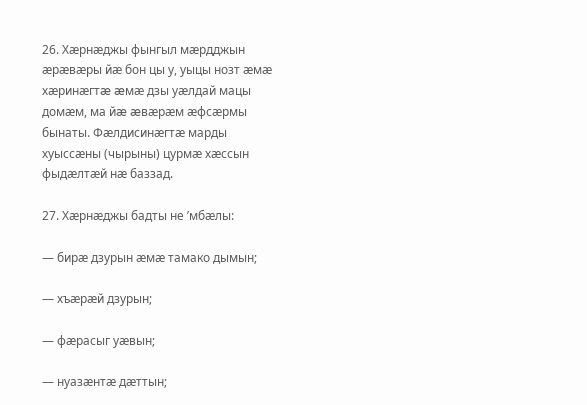26. Хæрнæджы фынгыл мæрдджын æрæвæры йæ бон цы у, уыцы нозт æмæ хæринæгтæ æмæ дзы уæлдай мацы домæм, ма йæ æвæрæм æфсæрмы бынаты. Фæлдисинæгтæ марды хуыссæны (чырыны) цурмæ хæссын фыдæлтæй нæ баззад.

27. Хæрнæджы бадты не ’мбæлы:

— бирæ дзурын æмæ тамако дымын;

— хъæрæй дзурын;

— фæрасыг уæвын;

— нуазæнтæ дæттын;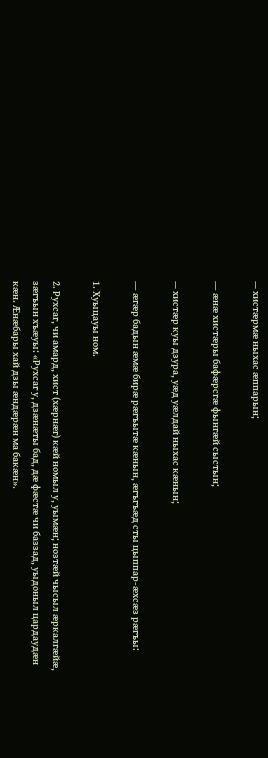— хистæрмæ ныхас æппарын;

— æнæ хистæры бафæрсгæ фынгæй сыстын;

— хистæр куы дзура, уæд уæлдай ныхас кæнын;

— æгæр бадын æмæ бирæ рæгъытæ кæнын, æгъгъæд сты цыппар-æхсæз рæгъы:

1. Хуыцауы ном.

2. Рухсаг, чи амард, хист (хæрнæг) кæй номыл у, уымæн; нозтæй чысыл æркалгæйæ, зæгъын хъæуы: «Рухсаг у, дзæнæты бад, дæ фæстæ чи баззад, уыдоныл цардаудæн кæн. Æнæбары хай дзы æндæрæн ма бакæн».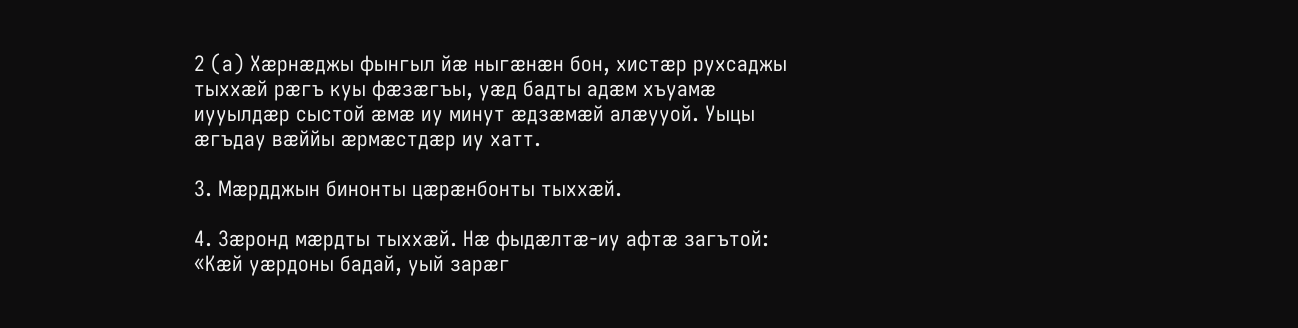2 (а) Хæрнæджы фынгыл йæ ныгæнæн бон, хистæр рухсаджы тыххæй рæгъ куы фæзæгъы, уæд бадты адæм хъуамæ иууылдæр сыстой æмæ иу минут æдзæмæй алæууой. Уыцы æгъдау вæййы æрмæстдæр иу хатт.

3. Мæрдджын бинонты цæрæнбонты тыххæй.

4. Зæронд мæрдты тыххæй. Нæ фыдæлтæ-иу афтæ загътой: «Кæй уæрдоны бадай, уый зарæг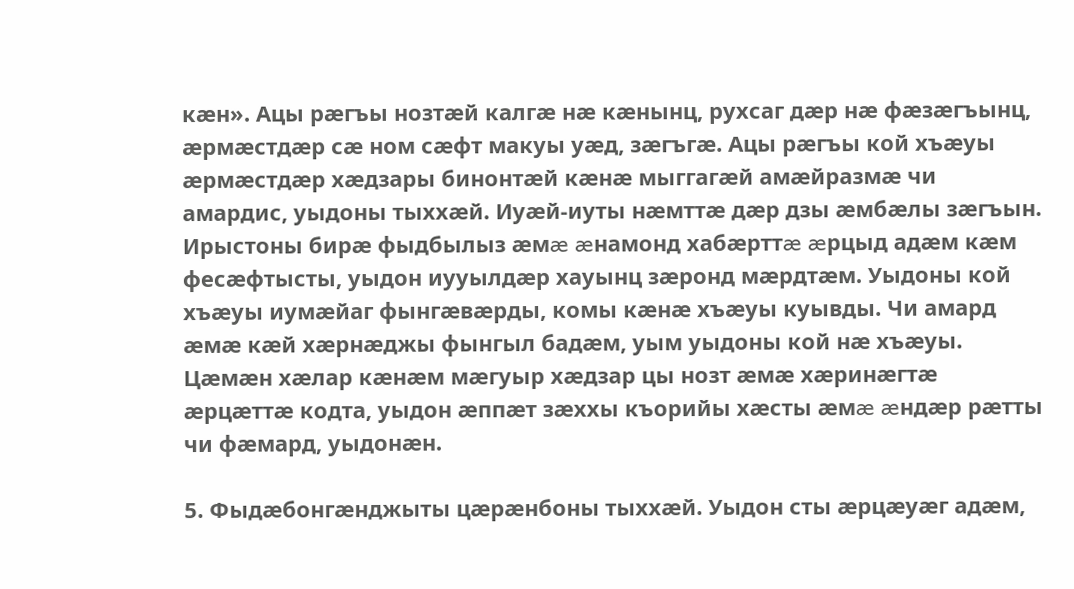кæн». Ацы рæгъы нозтæй калгæ нæ кæнынц, рухсаг дæр нæ фæзæгъынц, æрмæстдæр сæ ном сæфт макуы уæд, зæгъгæ. Ацы рæгъы кой хъæуы æрмæстдæр хæдзары бинонтæй кæнæ мыггагæй амæйразмæ чи амардис, уыдоны тыххæй. Иуæй-иуты нæмттæ дæр дзы æмбæлы зæгъын. Ирыстоны бирæ фыдбылыз æмæ æнамонд хабæрттæ æрцыд адæм кæм фесæфтысты, уыдон иууылдæр хауынц зæронд мæрдтæм. Уыдоны кой хъæуы иумæйаг фынгæвæрды, комы кæнæ хъæуы куывды. Чи амард æмæ кæй хæрнæджы фынгыл бадæм, уым уыдоны кой нæ хъæуы. Цæмæн хæлар кæнæм мæгуыр хæдзар цы нозт æмæ хæринæгтæ æрцæттæ кодта, уыдон æппæт зæххы къорийы хæсты æмæ æндæр рæтты чи фæмард, уыдонæн.

5. Фыдæбонгæнджыты цæрæнбоны тыххæй. Уыдон сты æрцæуæг адæм,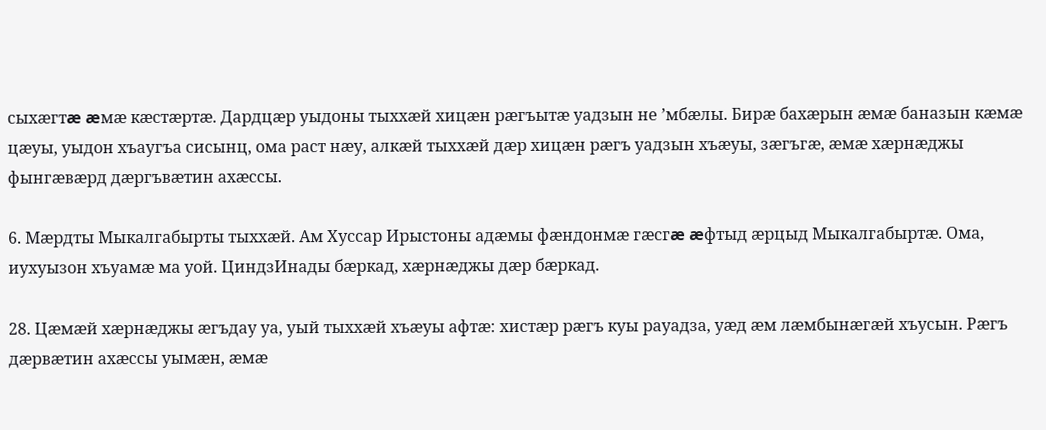сыхæгтæ æмæ кæстæртæ. Дардцæр уыдоны тыххæй хицæн рæгъытæ уадзын не ’мбæлы. Бирæ бахæрын æмæ баназын кæмæ цæуы, уыдон хъаугъа сисынц, ома раст нæу, алкæй тыххæй дæр хицæн рæгъ уадзын хъæуы, зæгъгæ, æмæ хæрнæджы фынгæвæрд дæргъвæтин ахæссы.

6. Мæрдты Мыкалгабырты тыххæй. Ам Хуссар Ирыстоны адæмы фæндонмæ гæсгæ æфтыд æрцыд Мыкалгабыртæ. Ома, иухуызон хъуамæ ма уой. ЦиндзИнады бæркад, хæрнæджы дæр бæркад.

28. Цæмæй хæрнæджы æгъдау уа, уый тыххæй хъæуы афтæ: хистæр рæгъ куы рауадза, уæд æм лæмбынæгæй хъусын. Рæгъ дæрвæтин ахæссы уымæн, æмæ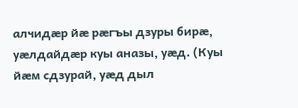алчидæр йæ рæгъы дзуры бирæ, уæлдайдæр куы аназы, уæд. (Куы йæм сдзурай, уæд дыл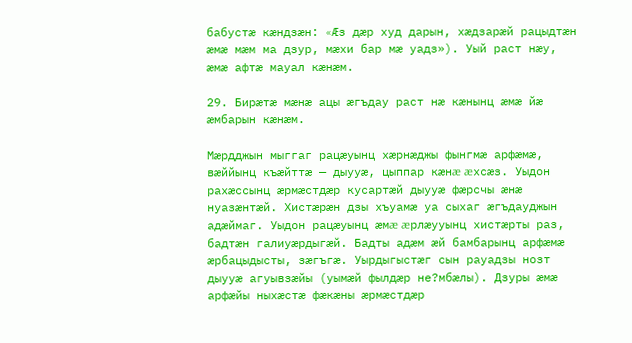бабустæ кæндзæн: «Æз дæр худ дарын, хæдзарæй рацыдтæн æмæ мæм ма дзур, мæхи бар мæ уадз»). Уый раст нæу, æмæ афтæ мауал кæнæм.

29. Бирæтæ мæнæ ацы æгъдау раст нæ кæнынц æмæ йæ æмбарын кæнæм.

Мæрдджын мыггаг рацæуынц хæрнæджы фынгмæ арфæмæ, вæййынц къæйттæ — дыууæ, цыппар кæнæ æхсæз. Уыдон рахæссынц æрмæстдæр кусартæй дыууæ фæрсчы æнæ нуазæнтæй. Хистæрæн дзы хъуамæ уа сыхаг æгъдауджын адæймаг. Уыдон рацæуынц æмæ æрлæууынц хистæрты раз, бадтæн галиуæрдыгæй. Бадты адæм æй бамбарынц арфæмæ æрбацыдысты, зæгъгæ. Уырдыгыстæг сын рауадзы нозт дыууæ агуывзæйы (уымæй фылдæр не?мбæлы). Дзуры æмæ арфæйы ныхæстæ фæкæны æрмæстдæр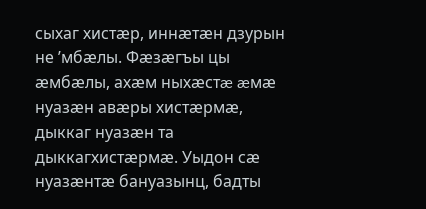сыхаг хистæр, иннæтæн дзурын не ’мбæлы. Фæзæгъы цы æмбæлы, ахæм ныхæстæ æмæ нуазæн авæры хистæрмæ, дыккаг нуазæн та дыккагхистæрмæ. Уыдон сæ нуазæнтæ бануазынц, бадты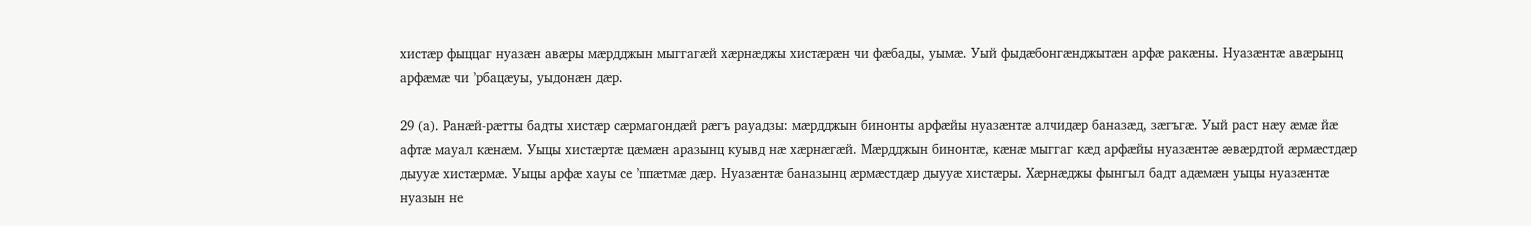хистæр фыццаг нуазæн авæры мæрдджын мыггагæй хæрнæджы хистæрæн чи фæбады, уымæ. Уый фыдæбонгæнджытæн арфæ ракæны. Нуазæнтæ авæрынц арфæмæ чи ’рбацæуы, уыдонæн дæр.

29 (а). Ранæй-рæтты бадты хистæр сæрмагондæй рæгъ рауадзы: мæрдджын бинонты арфæйы нуазæнтæ алчидæр баназæд, зæгъгæ. Уый раст нæу æмæ йæ афтæ мауал кæнæм. Уыцы хистæртæ цæмæн аразынц куывд нæ хæрнæгæй. Мæрдджын бинонтæ, кæнæ мыггаг кæд арфæйы нуазæнтæ æвæрдтой æрмæстдæр дыууæ хистæрмæ. Уыцы арфæ хауы се ’ппæтмæ дæр. Нуазæнтæ баназынц æрмæстдæр дыууæ хистæры. Хæрнæджы фынгыл бадт адæмæн уыцы нуазæнтæ нуазын не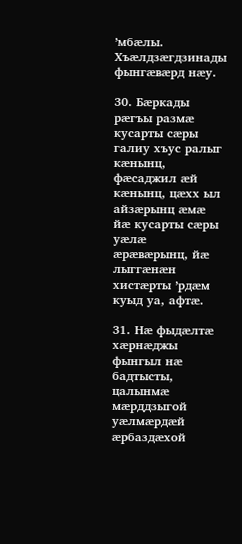’мбæлы. Хъæлдзæгдзинады фынгæвæрд нæу.

30. Бæркады рæгъы размæ кусарты сæры галиу хъус ралыг кæнынц, фæсаджил æй кæнынц, цæхх ыл айзæрынц æмæ йæ кусарты сæры уæлæ æрæвæрынц, йæ лыггæнæн хистæрты ’рдæм куыд уа, афтæ.

31. Нæ фыдæлтæ хæрнæджы фынгыл нæ бадтысты, цалынмæ мæрддзыгой уæлмæрдæй æрбаздæхой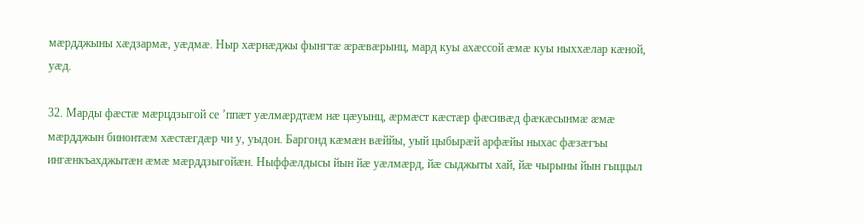мæрдджыны хæдзармæ, уæдмæ. Ныр хæрнæджы фынгтæ æрæвæрынц, мард куы ахæссой æмæ куы ныххæлар кæной, уæд.

32. Марды фæстæ мæрцдзыгой се ’ппæт уæлмæрдтæм нæ цæуынц, æрмæст кæстæр фæсивæд фæкæсынмæ æмæ мæрдджын бинонтæм хæстæгдæр чи у, уыдон. Баргонд кæмæн вæййы, уый цыбырæй арфæйы ныхас фæзæгъы ингæнкъахджытæн æмæ мæрддзыгойæн. Ныффæлдысы йын йæ уæлмæрд, йæ сыджыты хай, йæ чырыны йын гыццыл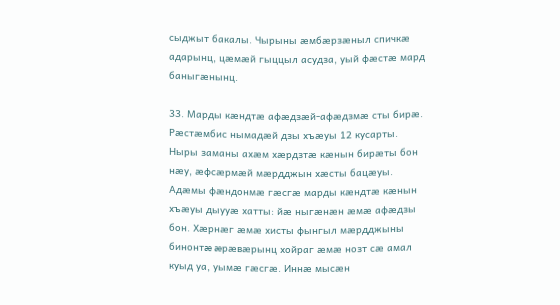сыджыт бакалы. Чырыны æмбæрзæныл спичкæ адарынц, цæмæй гыццыл асудза, уый фæстæ мард баныгæнынц.

33. Марды кæндтæ афæдзæй-афæдзмæ сты бирæ. Рæстæмбис нымадæй дзы хъæуы 12 кусарты. Ныры заманы ахæм хæрдзтæ кæнын бирæты бон нæу, æфсæрмæй мæрдджын хæсты бацæуы. Адæмы фæндонмæ гæсгæ марды кæндтæ кæнын хъæуы дыууæ хатты: йæ ныгæнæн æмæ афæдзы бон. Хæрнæг æмæ хисты фынгыл мæрдджыны бинонтæ æрæвæрынц хойраг æмæ нозт сæ амал куыд уа, уымæ гæсгæ. Иннæ мысæн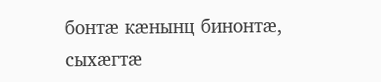бонтæ кæнынц бинонтæ, сыхæгтæ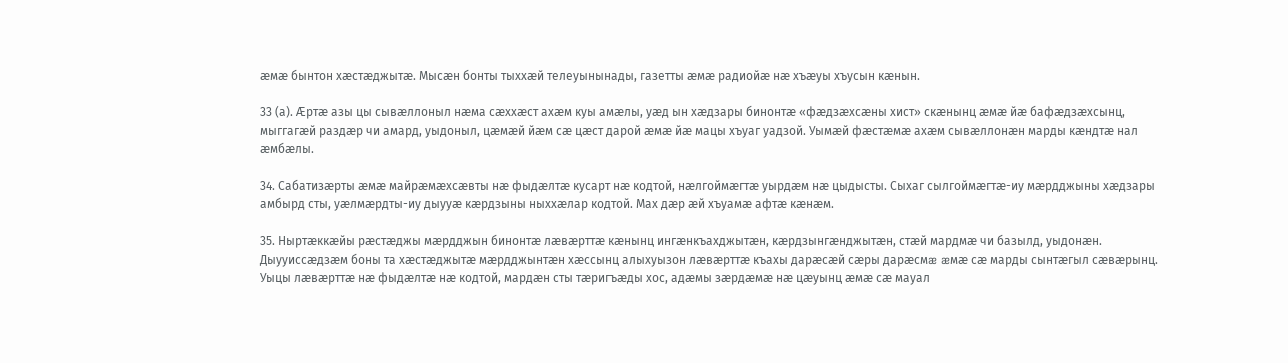æмæ бынтон хæстæджытæ. Мысæн бонты тыххæй телеуынынады, газетты æмæ радиойæ нæ хъæуы хъусын кæнын.

33 (а). Æртæ азы цы сывæллоныл нæма сæххæст ахæм куы амæлы, уæд ын хæдзары бинонтæ «фæдзæхсæны хист» скæнынц æмæ йæ бафæдзæхсынц, мыггагæй раздæр чи амард, уыдоныл, цæмæй йæм сæ цæст дарой æмæ йæ мацы хъуаг уадзой. Уымæй фæстæмæ ахæм сывæллонæн марды кæндтæ нал æмбæлы.

34. Сабатизæрты æмæ майрæмæхсæвты нæ фыдæлтæ кусарт нæ кодтой, нæлгоймæгтæ уырдæм нæ цыдысты. Сыхаг сылгоймæгтæ-иу мæрдджыны хæдзары амбырд сты, уæлмæрдты-иу дыууæ кæрдзыны ныххæлар кодтой. Мах дæр æй хъуамæ афтæ кæнæм.

35. Ныртæккæйы рæстæджы мæрдджын бинонтæ лæвæрттæ кæнынц ингæнкъахджытæн, кæрдзынгæнджытæн, стæй мардмæ чи базылд, уыдонæн. Дыууиссæдзæм боны та хæстæджытæ мæрдджынтæн хæссынц алыхуызон лæвæрттæ къахы дарæсæй сæры дарæсмæ æмæ сæ марды сынтæгыл сæвæрынц. Уыцы лæвæрттæ нæ фыдæлтæ нæ кодтой, мардæн сты тæригъæды хос, адæмы зæрдæмæ нæ цæуынц æмæ сæ мауал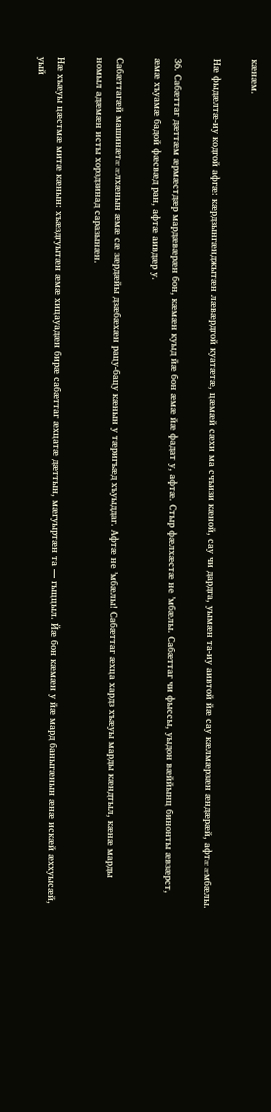кæнæм.

Нæ фыдæлтæ-иу кодгой афгæ: кæрдзынгæнджытæн лæвæрдгой куатæтæ, цæмæй сæхи ма счъизи кæной, сау чи дардга, уымæн та-иу аивтой йæ сау кæлмæрзæн æндæрæй, афтæ æмбæлы.

36. Сабæттаг дæттæм æрмæстдæр мардæвæрæн бон, кæмæн куыд йæ бон æмæ йæ фадат у, афтæ. Стыр фæлхæстæ не ’мбæлы. Сабæттаг чи фыссы, уыдон вæййынц бинонты æвзæрст, æмæ хъуамæ бадой фæсвæд ран, афтæ аивдæр у.

Сабæттагæй машинæтæ æлхæнын æмæ сæ зæрдæйы дзæбæхæн рацу-бацу кæнын у тæригъæд хъуыддаг. Афтæ не ’мбæлы! Сабæттаг æхца хардз хъæуы марды кæндтыл, кæнæ марды номыл адæмæн исты хорздзинад саразынæн.

Нæ хъæуы цæстмæ митæ кæнын: хъæздгуытæн æмæ хицауадæн бирæ сабæттаг æхцатæ дæттын, мæгуыртæн та — гыццыл. Йæ бон кæмæн у йæ мард баныгæнын æнæ искæй æххуысæй, уый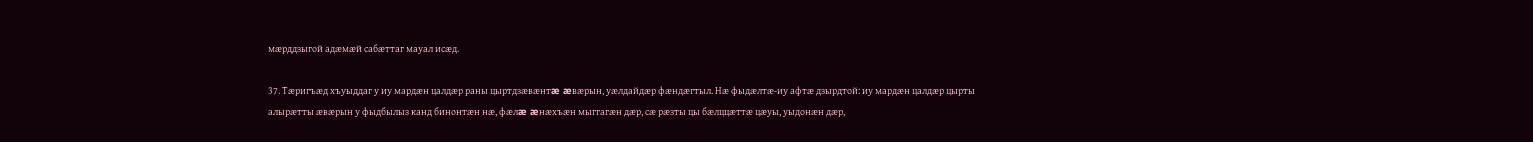мæрддзыгой адæмæй сабæттаг мауал исæд.

37. Тæригъæд хъуыддаг у иу мардæн цалдæр раны цыртдзæвæнтæ æвæрын, уæлдайдæр фæндæгтыл. Нæ фыдæлтæ-иу афтæ дзырдтой: иу мардæн цалдæр цырты алырæтты æвæрын у фыдбылыз канд бинонтæн нæ, фæлæ æнæхъæн мыггагæн дæр, сæ рæзты цы бæлццæттæ цæуы, уыдонæн дæр,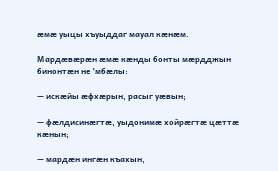æмæ уыцы хъуыддаг мауал кæнæм.

Мардæвæрæн æмæ кæнды бонты мæрдджын бинонтæн не ’мбæлы:

— искæйы æфхæрын, расыг уæвын;

— фæлдисинæгтæ, уыдонимæ хойрæгтæ цæттæ кæнын;

— мардæн ингæн къахын,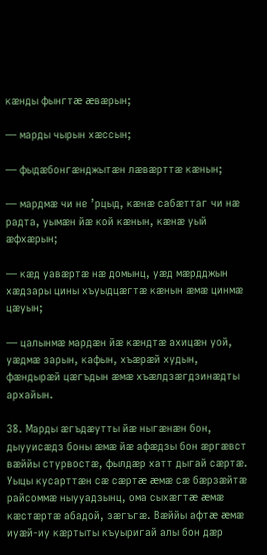кæнды фынгтæ æвæрын;

— марды чырын хæссын;

— фыдæбонгæнджытæн лæвæрттæ кæнын;

— мардмæ чи не ’рцыд, кæнæ сабæттаг чи нæ радта, уымæн йæ кой кæнын, кæнæ уый æфхæрын;

— кæд уавæртæ нæ домынц, уæд мæрдджын хæдзары цины хъуыдцæгтæ кæнын æмæ цинмæ цæуын;

— цалынмæ мардæн йæ кæндтæ ахицæн уой, уæдмæ зарын, кафын, хъæрæй худын, фæндырæй цæгъдын æмæ хъæлдзæгдзинæдты архайын.

38. Марды æгъдæутты йæ ныгæнæн бон, дыууисæдз боны æмæ йæ афæдзы бон æргæвст вæййы стурвостæ, фылдæр хатт дыгай сæртæ. Уыцы кусарттæн сæ сæртæ æмæ сæ бæрзæйтæ райсоммæ ныууадзынц, ома сыхæгтæ æмæ кæстæртæ абадой, зæгъгæ. Вæййы афтæ æмæ иуæй-иу кæртыты къуыригай алы бон дæр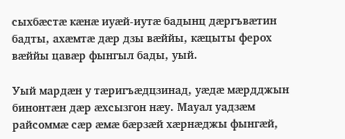сыхбæстæ кæнæ иуæй-иутæ бадынц дæргъвæтин бадты, ахæмтæ дæр дзы вæййы, кæцыты ферох вæййы цавæр фынгыл бады, уый.

Уый мардæн у тæригъæдцзинад, уæдæ мæрдджын бинонтæн дæр æхсызгон нæу. Мауал уадзæм райсоммæ сæр æмæ бæрзæй хæрнæджы фынгæй,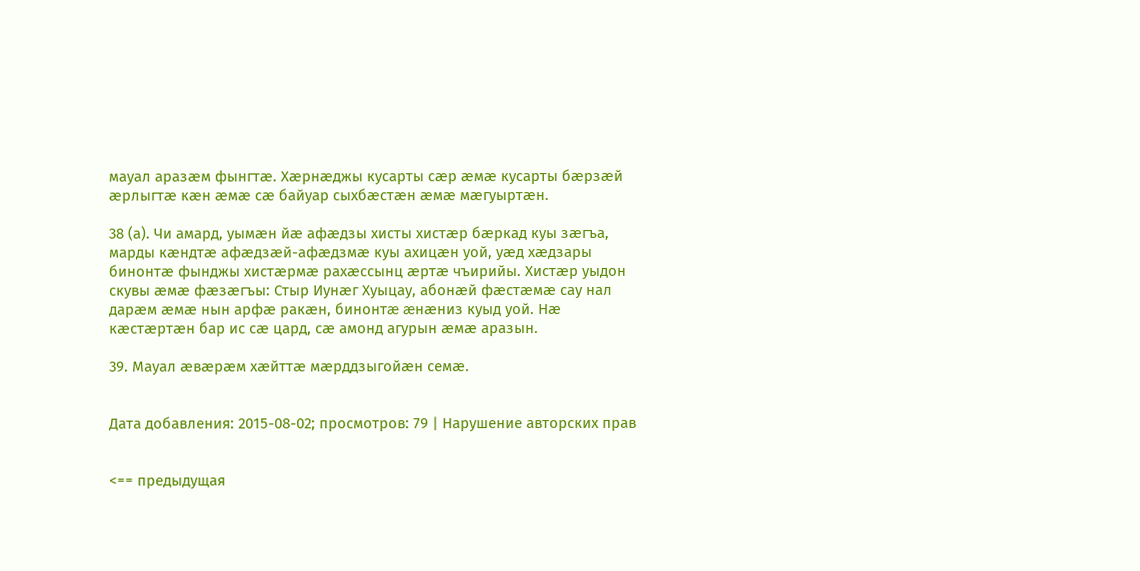мауал аразæм фынгтæ. Хæрнæджы кусарты сæр æмæ кусарты бæрзæй æрлыгтæ кæн æмæ сæ байуар сыхбæстæн æмæ мæгуыртæн.

38 (а). Чи амард, уымæн йæ афæдзы хисты хистæр бæркад куы зæгъа, марды кæндтæ афæдзæй-афæдзмæ куы ахицæн уой, уæд хæдзары бинонтæ фынджы хистæрмæ рахæссынц æртæ чъирийы. Хистæр уыдон скувы æмæ фæзæгъы: Стыр Иунæг Хуыцау, абонæй фæстæмæ сау нал дарæм æмæ нын арфæ ракæн, бинонтæ æнæниз куыд уой. Нæ кæстæртæн бар ис сæ цард, сæ амонд агурын æмæ аразын.

39. Мауал æвæрæм хæйттæ мæрддзыгойæн семæ.


Дата добавления: 2015-08-02; просмотров: 79 | Нарушение авторских прав


<== предыдущая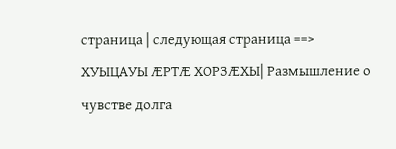страница | следующая страница ==>
ХУЫЦАУЫ ÆРТÆ ХОРЗÆХЫ| Размышление о чувстве долга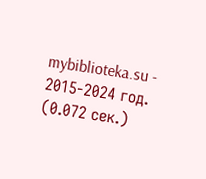mybiblioteka.su - 2015-2024 год. (0.072 сек.)